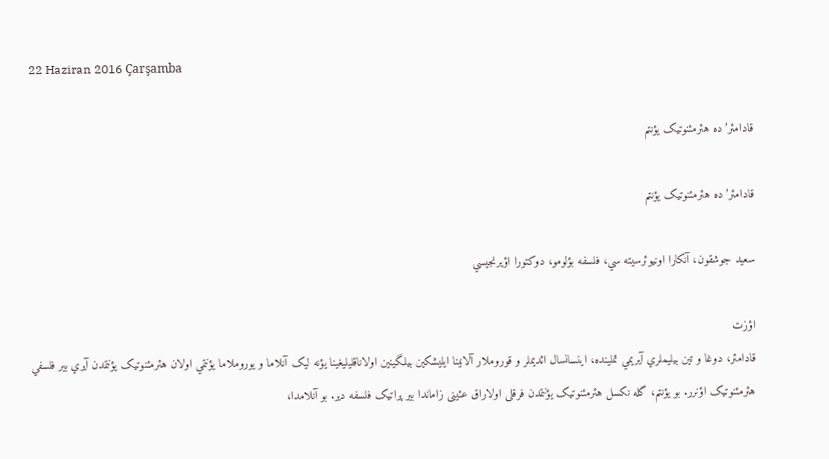22 Haziran 2016 Çarşamba

قادامئر’ده هئرمئنوتيک یؤنتم

قادامئر’ده هئرمئنوتيک یؤنتم

سعيد جوشقون، آنکارا اونيوئرسيته سي، فلسفه بؤلومو، دوکتورا اؤیرنجيسي

اؤزت
قادامئر، دوغا و تين بيليملري آيريمي تملينده، اينسانسال ائديملر و قوروملار آلانينا ايليشکين بيلگينين اولاناقليليغينا یؤنه لیک آنلاما و يوروملاما یؤنتمي اولان هئرمئنوتيک یؤنتمدن آيري بير فلسفي هئرمئنوتيک اؤنرر. بو یؤنتم، گله نکسل هئرمئنوتيک یؤنتمدن فرقلی اولاراق عئینی زاماندا بير پراتيک فلسفه دير. بو آنلامدا،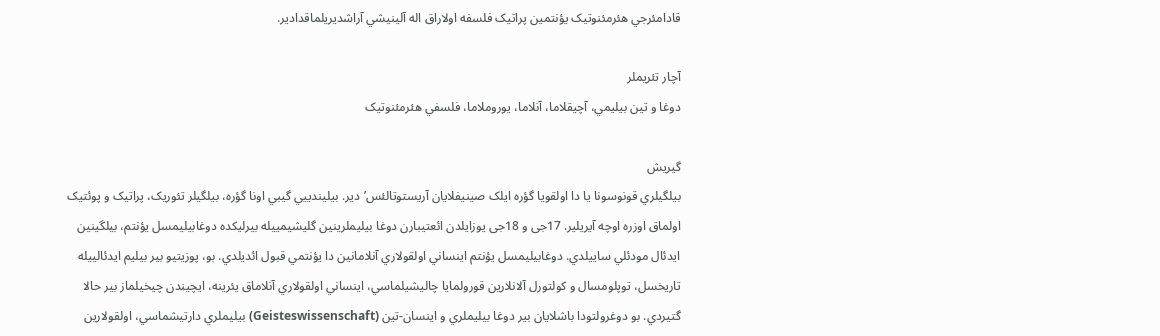قادامئرجي هئرمئنوتيک یؤنتمين پراتيک فلسفه اولاراق اله آلينيشي آراشدیريلماقدادیر.

آچار تئريملر
دوغا و تين بيليمي، آچيقلاما، آنلاما، يوروملاما، فلسفي هئرمئنوتيک

گيريش
بيلگيلري قونوسونا يا دا اولقويا گؤره ايلک صينيفلايان آريستوتالئس’دير. بيلينديیي گيبي اونا گؤره، بيلگيلر تئوريک، پراتيک و پوئتيک اولماق اوزره اوچه آيريلير. 17جی و 18جی یوزایلدن ائعتیبارن دوغا بيليملرينين گليشيمييله بيرليکده دوغابيليمسل یؤنتم، بيلگينين ايدئال مودئلي ساييلدي. دوغابيليمسل یؤنتم اينساني اولقولاري آنلامانين دا یؤنتمي قبول ائديلدي. بو، پوزيتيو بير بيليم ايدئالييله تاريخسل، توپلومسال و کولتورل آلانلارين قورولمايا چاليشيلماسي، اينساني اولقولاري آنلاماق يئرينه، ايچيندن چيخيلماز بير حالا گتیردي. بو دوغرولتودا باشلايان بير دوغا بيليملري و اينسان-تين (Geisteswissenschaft) بيليملري دارتيشماسي، اولقولارين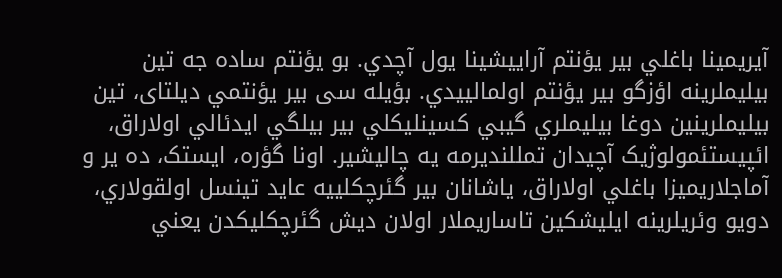آيريمينا باغلي بير یؤنتم آراييشينا يول آچدي. بو یؤنتم ساده جه تين بيليملرينه اؤزگو بير یؤنتم اولمالييدي. بؤيله سی بير یؤنتمي دیلتای، تين بيليملرينين دوغا بيليملري گيبي کسینليکلي بير بيلگي ايدئالي اولاراق، ائپيستئمولوژيک آچيدان تمللنديرمه يه چاليشير. اونا گؤره، ايستک، ده یر و آماجلاريميزا باغلي اولاراق، ياشانان بير گئرچکليیه عاید تينسل اولقولاري، دويو وئريلرينه ايليشکين تاساريملار اولان ديش گئرچکليکدن يعني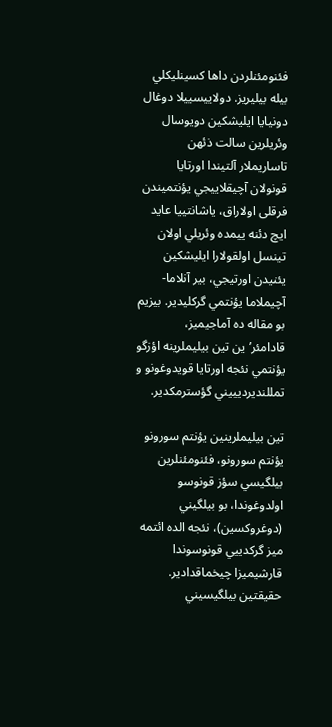فئنومئنلردن داها کسینليکلي بيله بيليريز. دولاييسييلا دوغال دونيايا ايليشکين دويوسال وئريلرين سالت ذئهن تاساريملار آلتيندا اورتايا قونولان آچيقلاييجي یؤنتميندن فرقلی اولاراق، ياشانتييا عاید ايچ دئنه ييمده وئريلي اولان تينسل اولقولارا ايليشکين يئنيدن اورتيجي، بير آنلاما-آچيملاما یؤنتمي گرکليدير. بيزيم بو مقاله ده آماجيميز، قادامئر’ين تين بيليملرينه اؤزگو یؤنتمي نئجه اورتايا قویدوغونو و تمللنديرديیيني گؤسترمکدير.

تين بيليملرينين یؤنتم سورونو
یؤنتم سورونو، فئنومئنلرين بيلگيسي سؤز قونوسو اولدوغوندا، بو بيلگيني (دوغروکسین)، نئجه الده ائتمه ميز گرکديیي قونوسوندا قارشيميزا چيخماقدادیر. حقيقتين بيلگيسيني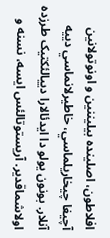افلاطون، اصلینده بيليننين و اونوتولانين آچيغا چيخاريلماسي، خاطيرلانماسي دييه آنلار. بونون يولو دا ايدئالارا دييالئکتيک طرزده اولاشماقدير. آريستوتالئس ايسه، نسنه و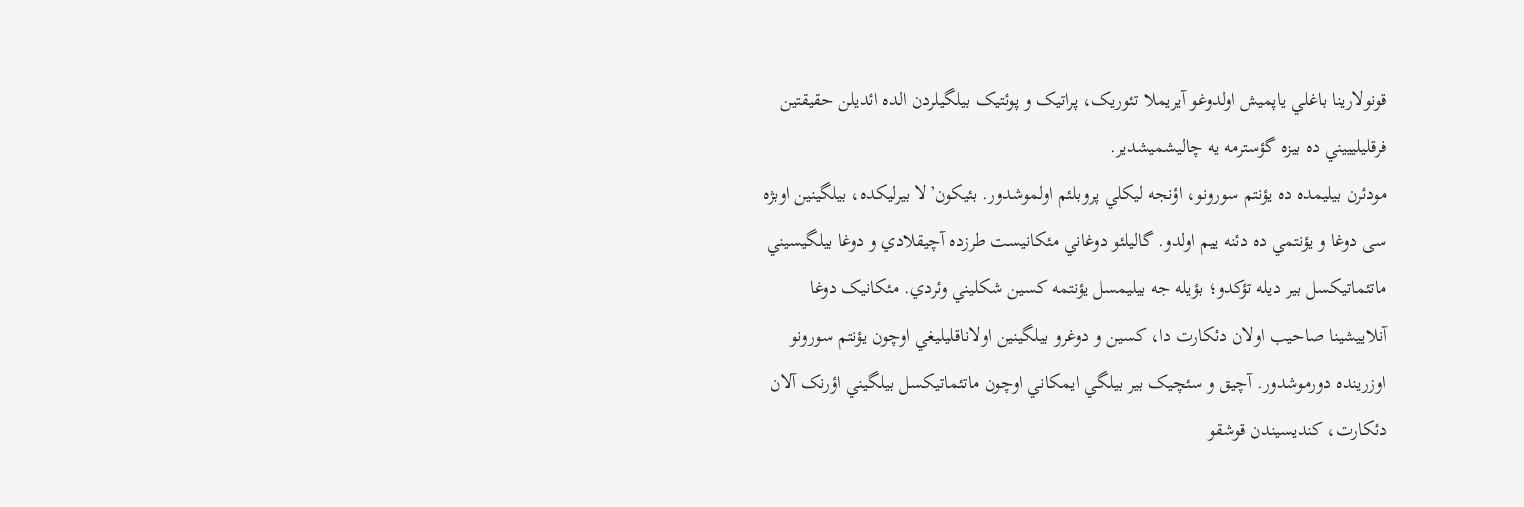قونولارينا باغلي ياپميش اولدوغو آيريملا تئوريک، پراتيک و پوئتيک بيلگيلردن الده ائديلن حقیقتين فرقلیليیيني ده بيزه گؤسترمه يه چاليشميشدیر.
مودئرن بيليمده ده یؤنتم سورونو، اؤنجه ليکلي پروبلئم اولموشدور. بئیکون’لا بيرليکده، بيلگينين اوبژه سی دوغا و یؤنتمي ده دئنه ييم اولدو. گاليلئو دوغاني مئکانيست طرزده آچيقلادي و دوغا بيلگيسيني ماتئماتيکسل بير ديله تؤکدو؛ بؤيله جه بيليمسل یؤنتمه کسین شکليني وئردي. مئکانيک دوغا آنلاييشينا صاحیب اولان دئکارت دا، کسین و دوغرو بيلگينين اولاناقليليغي اوچون یؤنتم سورونو اوزرينده دورموشدور. آچيق و سئچيک بير بيلگي ايمکاني اوچون ماتئماتيکسل بيلگيني اؤرنک آلان دئکارت، کنديسيندن قوشقو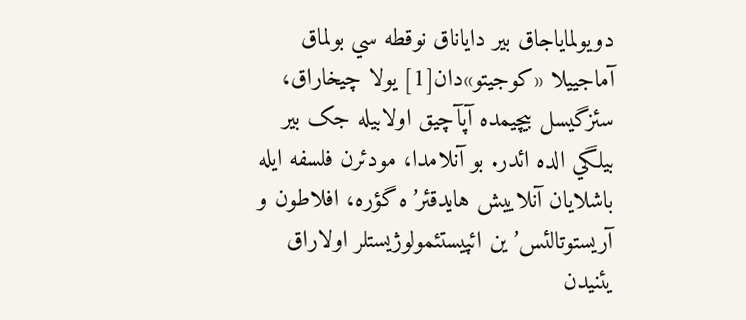دويولماياجاق بير داياناق نوقطه سي بولماق آماجييلا «کوجيتو»دان[1] يولا چيخاراق، سئزگيسل بيچيمده آپآچيق اولابيله جک بير بيلگي الده ائدر. بو آنلامدا، مودئرن فلسفه ايله باشلايان آنلاييش هایدقئر’ه گؤره، افلاطون و آريستوتالئس’ين ائپيستئمولوژيستلر اولاراق يئنيدن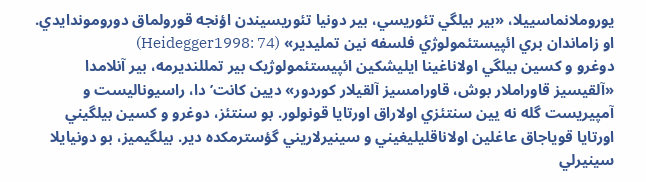يوروملانماسييلا، «بير بيلگي تئوريسي، بير دونيا تئوريسيندن اؤنجه قورولماق دوروموندايدي. او زاماندان بري ائپيستئمولوژي فلسفه نين تمليدير» (Heidegger1998: 74)
دوغرو و کسین بيلگي اولاناغينا ايليشکين ائپيستئمولوژيک بير تمللنديرمه، بير آنلامدا «آلقيسيز قاوراملار بوش، قاورامسيز آلقيلار کوردور» ديين کانت’دا، راسيوناليست و آمپيريست گله نه یين سنتئزي اولاراق اورتايا قونولور. بو سنتئز، دوغرو و کسین بيلگيني اورتايا قویاجاق عاغلين اولاناقليليغيني و سينيرلاريني گؤسترمکده دیر. بيلگيميز، بو دونيايلا سينيرلي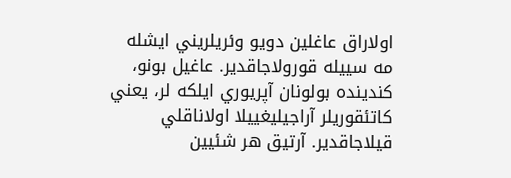اولاراق عاغلين دويو وئريلريني ايشله مه سييله قورولاجاقدير. عاغيل بونو، کندينده بولونان آپريوري ايلکه لر، يعني کاتئقوريلر آراجيليغييلا اولاناقلي قيلاجاقدير. آرتيق هر شئيين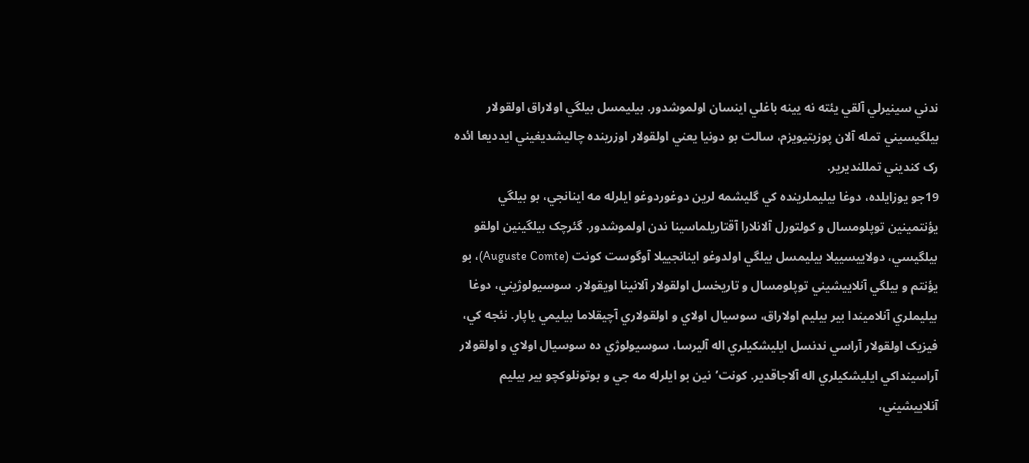ندني سينيرلي آلقي يئته نه یينه باغلي اينسان اولموشدور. بيليمسل بيلگي اولاراق اولقولار بيلگيسيني تمله آلان پوزيتيويزم، سالت بو دونيا يعني اولقولار اوزرينده چاليشديغيني ايدديعا ائده رک کنديني تمللنديرير.
19جو یوزایلده، دوغا بيليملرينده کي گليشمه لرين دوغوردوغو ايلرله مه اينانجي، بو بيلگي یؤنتمينين توپلومسال و کولتورل آلانلارا آقتاريلماسينا ندن اولموشدور. گئرچک بيلگينين اولقو بيلگيسي، دولاييسييلا بيليمسل بيلگي اولدوغو اينانجييلا آوگوست کونت (Auguste Comte)، بو یؤنتم و بيلگي آنلاييشيني توپلومسال و تاريخسل اولقولار آلانينا اويقولار. سوسيولوژيني، دوغا بيليملري آنلاميندا بير بيليم اولاراق، سوسيال اولاي و اولقولاري آچيقلاما بيليمي ياپار. نئجه کي، فيزيک اولقولار آراسي ندنسل ايليشکيلري اله آليرسا، سوسيولوژي ده سوسيال اولاي و اولقولار آراسينداکي ايليشکيلري اله آلاجاقدير. کونت’نین بو ايلرله مه جي و بوتونلوکچو بير بيليم آنلاييشيني،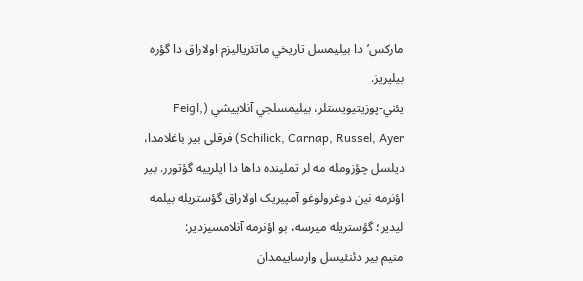مارکس’دا بيليمسل تاريخي ماتئرياليزم اولاراق دا گؤره بيليريز.
يئني-پوزيتيويستلر، بيليمسلجي آنلاييشي (Feigl, Schilick, Carnap, Russel, Ayer) فرقلی بير باغلامدا، ديلسل چؤزومله مه لر تملينده داها دا ايلرييه گؤتورر. بير اؤنرمه نين دوغرولوغو آمپيريک اولاراق گؤستريله بيلمه ليدير؛ گؤستريله ميرسه، بو اؤنرمه آنلامسيزدير:
منيم بير دئنئيسل وارساييمدان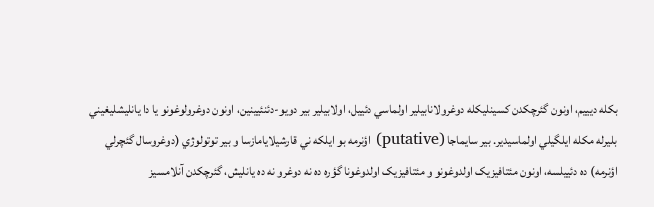بکله ديیيم، اونون گئرچکدن کسینليکله دوغرولانابيلير اولماسي دئیيل، اولابيلير بير دويو-دئنئيينين، اونون دوغرولوغونو يا دا يانليشليغيني بليرله مکله ايلگيلي اولماسيدير. بير سايماجا (putative) اؤنرمه بو ايلکه ني قارشيلايامازسا و بير توتولوژي (دوغروسال گئچرلي اؤنرمه) ده دئیيلسه، اونون مئتافيزيک اولدوغونو و مئتافيزيک اولدوغونا گؤره ده نه دوغرو نه ده يانليش، گئرچکدن آنلامسيز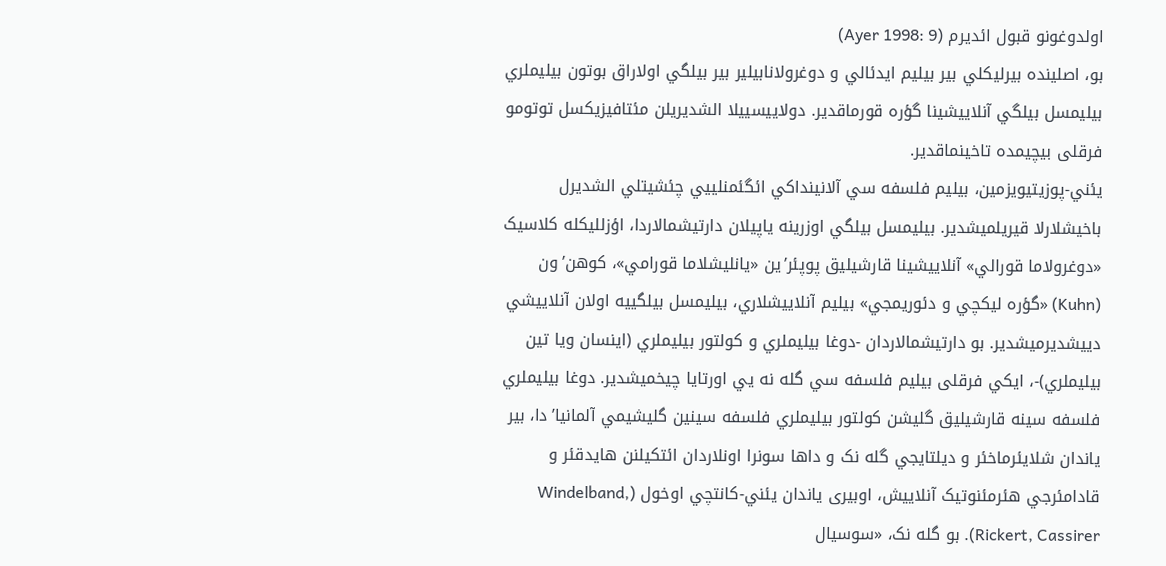اولدوغونو قبول ائديرم (Ayer 1998: 9)
بو، اصلینده بيرليکلي بير بيليم ايدئالي و دوغرولانابيلير بير بيلگي اولاراق بوتون بيليملري بيليمسل بيلگي آنلاييشينا گؤره قورماقدير. دولاييسييلا الشدیريلن مئتافيزيکسل توتومو فرقلی بيچيمده تاخينماقدير.
يئني-پوزيتيويزمين، بيليم فلسفه سي آلانينداکي ائگئمنليیي چئشيتلي الشدیرل باخيشلارلا قيريلميشدیر. بيليمسل بيلگي اوزرينه ياپيلان دارتيشمالاردا، اؤزلليکله کلاسيک «دوغرولاما قورالي» آنلاييشينا قارشيليق پوپئر’ين «يانليشلاما قورامي»، کوهن’ون (Kuhn) «گؤره ليکچي و دئوريمجي» بيليم آنلاييشلاري، بيليمسل بيلگييه اولان آنلاييشي دیيشدیرميشدیر. بو دارتيشمالاردان -دوغا بيليملري و کولتور بيليملري (اينسان ويا تين بيليملري)-، ايکي فرقلی بيليم فلسفه سي گله نه یي اورتايا چيخميشدیر. دوغا بيليملري فلسفه سينه قارشيليق گليشن کولتور بيليملري فلسفه سينين گليشيمي آلمانيا’دا، بير ياندان شلایئرماخئر و دیلتایجي گله نک و داها سونرا اونلاردان ائتکيلنن هایدقئر و قادامئرجي هئرمئنوتيک آنلاييش، اوبیری ياندان يئني-کانتچي اوخول (Windelband, Rickert, Cassirer). بو گله نک، «سوسيال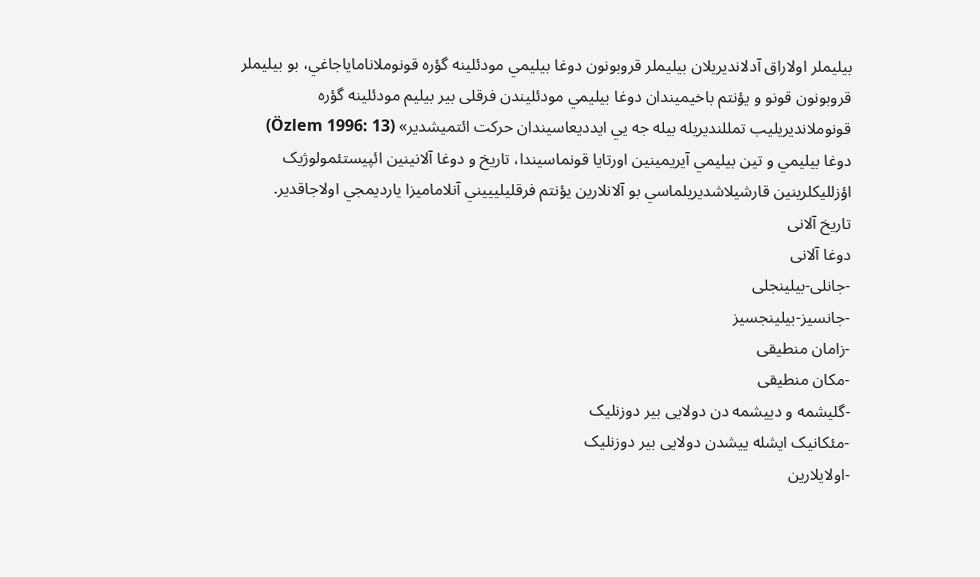بيليملر اولاراق آدلانديريلان بيليملر قروبونون دوغا بيليمي مودئلينه گؤره قونوملاناماياجاغي، بو بيليملر قروبونون قونو و یؤنتم باخيميندان دوغا بيليمي مودئليندن فرقلی بير بيليم مودئلينه گؤره قونوملانديريليب تمللنديريله بيله جه یي ايدديعاسيندان حرکت ائتميشدیر» (Özlem 1996: 13)
دوغا بيليمي و تين بيليمي آيريمينين اورتايا قونماسيندا، تاريخ و دوغا آلانينين ائپيستئمولوژيک اؤزلليکلرينين قارشيلاشدیريلماسي بو آلانلارين یؤنتم فرقلیليیيني آنلاماميزا يارديمجي اولاجاقدير.
تاریخ آلانی
دوغا آلانی
-جانلی-بیلینجلی
-جانسیز-بیلینجسیز
-زامان منطیقی
-مکان منطیقی
-گلیشمه و دییشمه دن دولایی بیر دوزنلیک
-مئکانیک ایشله ییشدن دولایی بیر دوزنلیک
-اولایلارین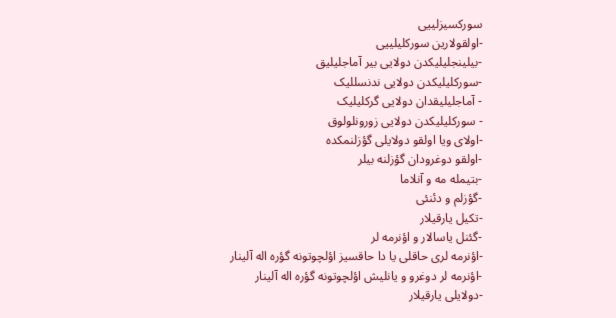سورکسیزلییی
-اولقولارین سورکلیلییی
-بیلینجلیلیکدن دولایی بیر آماجلیلیق
-سورکلیلیکدن دولایی ندنسللیک
- آماجلیلیقدان دولایی گرکلیلیک
- سورکلیلیکدن دولایی زورونلولوق
-اولای ویا اولقو دولایلی گؤزلنمکده
-اولقو دوغرودان گؤزلنه بیلر
-بتیمله مه و آنلاما
-گؤزلم و دئنئی
-تکیل یارقیلار
-گئنل یاسالار و اؤنرمه لر
-اؤنرمه لری حاقلی یا دا حاقسیز اؤلچوتونه گؤره اله آلینار
-اؤنرمه لر دوغرو و یانلیش اؤلچوتونه گؤره اله آلینار
-دولایلی یارقیلار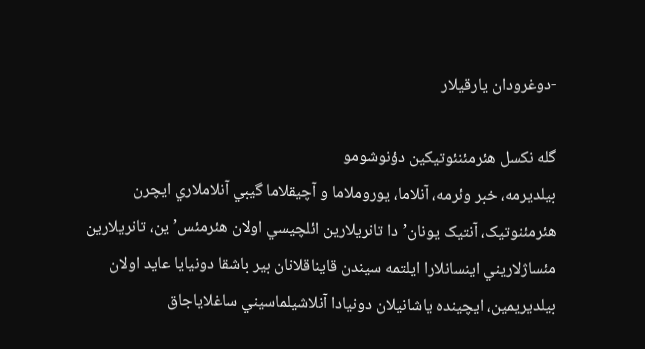-دوغرودان یارقیلار

گله نکسل هئرمئنئوتيکين دؤنوشومو
بيلديرمه، خبر وئرمه، آنلاما، يوروملاما و آچيقلاما گيبي آنلاملاري ايچرن هئرمئنوتيک، آنتيک يونان’دا تانريلارين ائلچيسي اولان هئرمئس’ين، تانريلارين مئساژلاريني اينسانلارا ايلتمه سيندن قايناقلانان بير باشقا دونيايا عاید اولان بيلديريمين، ايچينده ياشانيلان دونيادا آنلاشيلماسيني ساغلاياجاق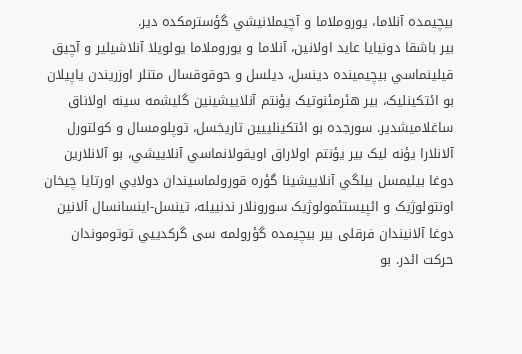بيچيمده آنلاما، يوروملاما و آچيملانيشي گؤسترمکده دیر.
بير باشقا دونيايا عاید اولانين، آنلاما و يوروملاما يولويلا آنلاشيلير و آچيق قيلينماسي بيچيمينده دينسل، ديلسل و حوقوقسال متنلر اوزريندن ياپيلان بو ائتکينليک، بير هئرمئنوتيک یؤنتم آنلاييشينين گليشمه سينه اولاناق ساغلاميشدیر. سورجده بو ائتکينليیين تاريخسل، توپلومسال و کولتورل آلانلارا یؤنه لیک بير یؤنتم اولاراق اويقولانماسي آنلاييشي، بو آلانلارين دوغا بيليمسل بيلگي آنلاييشينا گؤره قورولماسيندان دولايي اورتايا چيخان اونتولوژيک و ائپيستئمولوژيک سورونلار ندنييله، تينسل-اينسانسال آلانين دوغا آلانيندان فرقلی بير بيچيمده گؤرولمه سی گرکديیي توتوموندان حرکت ائدر. بو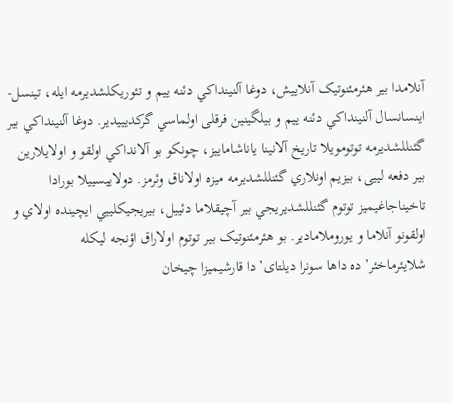آنلامدا بير هئرمئنوتيک آنلاييش، دوغا آلنينداکي دئنه ييم و تئوريکلشدیرمه ايله، تينسل-اينسانسال آلنينداکي دئنه ييم و بيلگينين فرقلی اولماسي گرکديیيدير. دوغا آلنينداکي بير گئنللشدیرمه توتومویلا تاريخ آلانينا ياناشاماييز، چونکو بو آلانداکي اولقو و اولايلارين بير دفعه لییی، بيزيم اونلاري گئنللشدیرمه ميزه اولاناق وئرمز. دولاييسييلا بورادا تاخيناجاغيميز توتوم گئنللشدیريجي بير آچيقلاما دئیيل، بيريجيکليیي ايچينده اولاي و اولقونو آنلاما و يوروملامادير. بو هئرمئنوتيک بير توتوم اولاراق اؤنجه ليکله شلایئرماخئر’ده داها سونرا دیلتای’دا قارشيميزا چيخان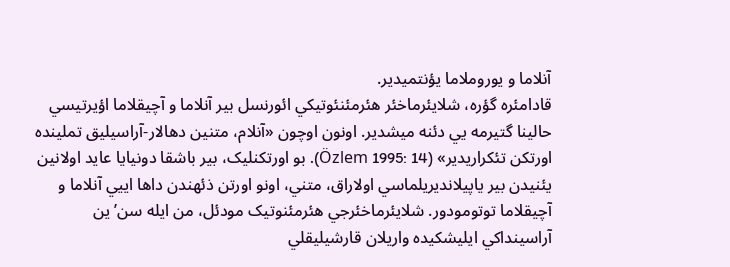آنلاما و يوروملاما یؤنتميدير.
قادامئره گؤره، شلایئرماخئر هئرمئنئوتيکي ائورنسل بير آنلاما و آچيقلاما اؤیرتيسي حالينا گتیرمه يي دئنه ميشدیر. اونون اوچون «آنلام، متنين دهالار-آراسيليق تملينده اورتکن تئکراريدير» (Özlem 1995: 14). بو اورتکنليک، بير باشقا دونيايا عاید اولانين يئنيدن بير ياپيلانديريلماسي اولاراق، متني، اونو اورتن ذئهندن داها اييي آنلاما و آچيقلاما توتومودور. شلایئرماخئرجي هئرمئنوتيک مودئل، من ايله سن’ين آراسينداکي ايليشکيده واريلان قارشيليقلي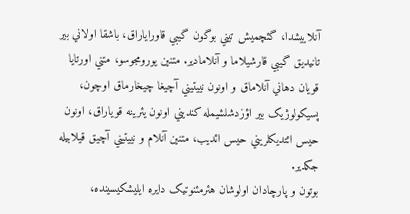آنلاييشدا، گئچميش تيني بوگون گيبي قاوراياراق، باشقا اولاني بير تانيديق گيبي قارشيلاما و آنلامادير. متنين يورومجوسو، متني اورتايا قویان دهاني آنلاماق و اونون نييتيني آچيغا چيخارماق اوچون، پسيکولوژيک بير اؤزدشلشيمله کنديني اونون يئرينه قویاراق، اونون حيس ائتديکلريني حيس ائديب، متنين آنلام و نييتيني آچيق قيلابيله جکدير.
بوتون و پارچادان اولوشان هئرمئنوتيک دايره ايليشکيسينده،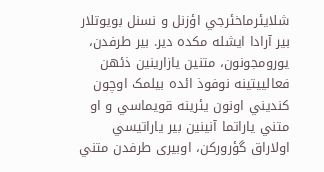شلایئرماخئرجي اؤزنل و نسنل بويوتلار بير آرادا ايشله مکده دیر. بير طرفدن، يورومجونون، متنين يازارينين ذئهن فعالييتينه نوفوذ ائده بيلمک اوچون کنديني اونون يئرينه قویماسي و او متني ياراتما آنينين بير ياراتيسي اولاراق گؤرورکن، اوبیری طرفدن متني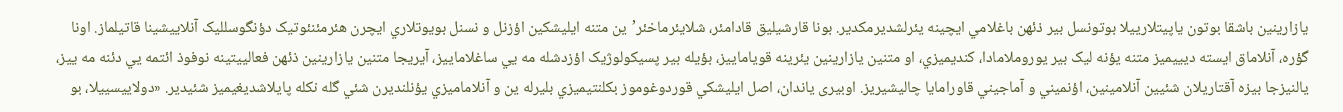يازارينين باشقا بوتون ياپيتلارييلا بوتونسل بير ذئهن باغلامي ايچينه يئرلشدیرمکدير. بونا قارشيليق قادامئر، شلایئرماخئر’ين متنه ايليشکين اؤزنل و نسنل بويوتلاري ايچرن هئرمئنئوتيک دؤنگوسلليک آنلاييشينا قاتيلماز. اونا گؤره، آنلاماق ايسته ديیيميز متنه یؤنه لیک بير يوروملامادا، کنديميزي، او متنين يازارينين يئرينه قویاماييز، بؤيله بير پسيکولوژيک اؤزدشله مه یي ساغلاماييز، آيريجا متنين يازارينين ذئهن فعالييتينه نوفوذ ائتمه يي دئنه مه ييز، يالنيزجا بيزه آقتاريلان شئيين آنلامينين، اؤنميني و آماجيني قاورامايا چاليشيريز. اوبیری ياندان، اصل ايليشکي قوردوغوموز بکلنتيميزي بليرله ين و آنلاماميزي يؤنلنديرن شئي گله نکله پايلاشديغيميز شئيدير. «دولاييسييلا، بو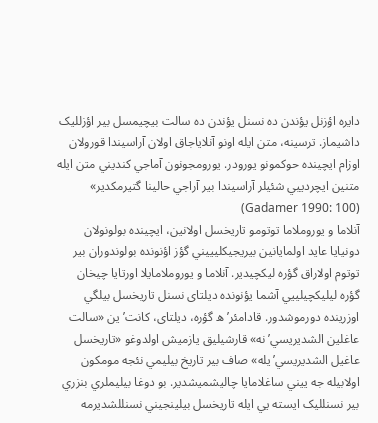دايره اؤزنل يؤندن ده نسنل يؤندن ده سالت بيچيمسل بير اؤزلليک داشيماز. ترسينه، متن ايله اونو آنلاياجاق اولان آراسيندا قورولان اوزام ايچينده حوکمونو يورودر. يورومجونون آماجي کنديني متن ايله متنين ايچرديیي شئيلر آراسيندا بير آراجي حالينا گتیرمکدير» (Gadamer 1990: 100)
آنلاما و يوروملاما توتومو تاريخسل اولانين، ايچينده بولونولان دونيايا عاید اولمايانين بيريجيکليیيني گؤز اؤنونده بولوندوران بير توتوم اولاراق گؤره ليکچيدير. آنلاما و يوروملامايلا اورتايا چيخان گؤره ليليکچيليیي آشما يؤنونده دیلتای نسنل تاريخسل بيلگي اوزرينده دورموشدور. قادامئر’ه گؤره، دیلتای، کانت’ين «سالت عاغلين الشدیريسي’نه» قارشيليق يازميش اولدوغو «تاريخسل عاغيل الشدیريسي’يله» صاف بير تاريخ بيليمي نئجه مومکون اولابيله جه یيني ساغلامايا چاليشميشدیر. بو دوغا بيليملري بنزري بير نسنلليک ايسته یي ايله تاريخسل بيلينجيني نسنللشدیرمه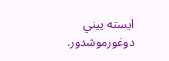ايسته یيني دوغورموشدور.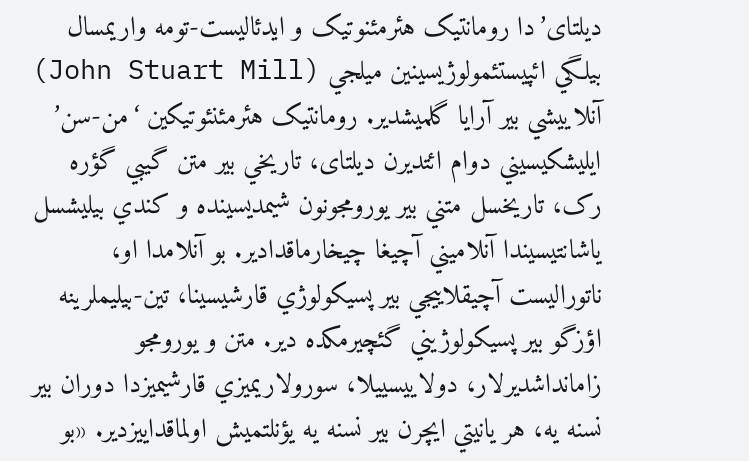دیلتای’دا رومانتيک هئرمئنوتيک و ايدئاليست-تومه واريمسال بيلگي ائپيستئمولوژيسينين ميلجي (John Stuart Mill) آنلاييشي بير آرايا گلميشدیر. رومانتيک هئرمئنئوتيکين ‘من-سن’ ايليشکيسيني دوام ائتديرن دیلتای، تاريخي بير متن گيبي گؤره رک، تاريخسل متني بير يورومجونون شيمديسينده و کندي بيليشسل ياشانتيسيندا آنلاميني آچيغا چيخارماقدادیر. بو آنلامدا او، ناتوراليست آچيقلاييجي بير پسيکولوژي قارشيسينا، تين-بيليملرينه اؤزگو بير پسيکولوژيني گئچيرمکده دیر. متن و يورومجو زامانداشدیرلار، دولاييسييلا، سورولاريميزي قارشيميزدا دوران بير نسنه يه، هر يانيتي ايچرن بير نسنه يه يؤنلتميش اولماقداييزدير. «بو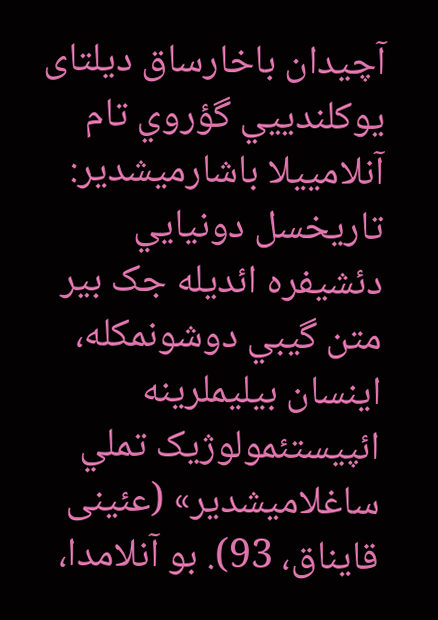آچيدان باخارساق دیلتای يوکلنديیي گؤروي تام آنلامييلا باشارميشدیر: تاريخسل دونيايي دئشيفره ائديله جک بير متن گيبي دوشونمکله، اينسان بيليملرينه ائپيستئمولوژيک تملي ساغلاميشدیر» (عئینی قایناق، 93). بو آنلامدا،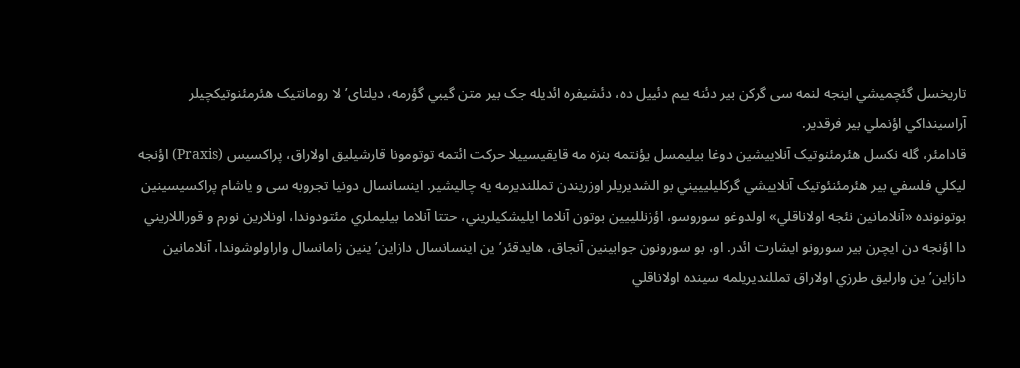تاريخسل گئچميشي اينجه لنمه سی گرکن بير دئنه ييم دئیيل ده، دئشيفره ائديله جک بير متن گيبي گؤرمه، دیلتای’لا رومانتيک هئرمئنوتيکچيلر آراسينداکي اؤنملي بير فرقدير.
قادامئر، گله نکسل هئرمئنوتيک آنلاييشين دوغا بيليمسل یؤنتمه بنزه مه قايقيسييلا حرکت ائتمه توتومونا قارشيليق اولاراق، پراکسيس (Praxis) اؤنجه ليکلي فلسفي بير هئرمئنئوتيک آنلاييشي گرکليليیيني بو الشدیريلر اوزريندن تمللنديرمه يه چاليشير. اينسانسال دونيا تجروبه سی و ياشام پراکسيسينين بوتونونده «آنلامانين نئجه اولاناقلي» اولدوغو سوروسو، اؤزنلليیين بوتون آنلاما ايليشکيلريني، حتتا آنلاما بيليملري مئتودوندا، اونلارين نورم و قوراللاريني دا اؤنجه دن ايچرن بير سورونو ايشارت ائدر. او، بو سورونون جوابينين آنجاق، هایدقئر’ين اينسانسال دازاين’ينين زامانسال واراولوشوندا، آنلامانين دازاين’ين وارليق طرزي اولاراق تمللنديريلمه سينده اولاناقلي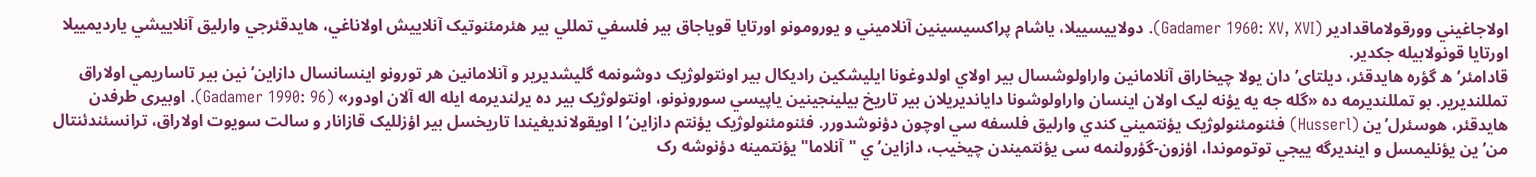اولاجاغيني وورقولاماقدادیر (Gadamer 1960: XV, XVI). دولاييسييلا، ياشام پراکسيسينين آنلاميني و يورومونو اورتايا قویاجاق بير فلسفي تمللي بير هئرمئنوتيک آنلاييش اولاناغي، هایدقئرجي وارليق آنلاييشي يارديمييلا اورتايا قونولابيله جکدير.
قادامئر’ه گؤره هایدقئر، دیلتای’دان يولا چيخاراق آنلامانين واراولوشسال بير اولاي اولدوغونا ايليشکين راديکال بير اونتولوژيک دوشونمه گليشدیرير و آنلامانين هر تورونو اينسانسال دازاين’نين بير تاساريمي اولاراق تمللنديرير. بو تمللنديرمه ده «گله جه یه یؤنه لیک اولان اينسان واراولوشونا دايانديريلان بير تاريخ بيلينجينين ياپيسي سورونونو، اونتولوژيک بير ده یرلنديرمه ايله اله آلان اودور» (Gadamer 1990: 96). اوبیری طرفدن هایدقئر، هوسئرل’ين (Husserl) فئنومئنولوژيک یؤنتميني کندي وارليق فلسفه سي اوچون دؤنوشدورر. فئنومئنولوژيک یؤنتم دازاين’ا اويقولانديغيندا تاريخسل بير اؤزلليک قازانار و سالت سويوت اولاراق، ترانسئندئنتال من’ين يؤنليمسل و اينديرگه ييجي توتوموندا، اؤزون-گؤرولنمه سی یؤنتميندن چيخيب، دازاين’ي "آنلاما" یؤنتمينه دؤنوشه رک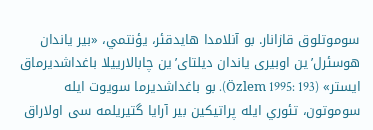سوموتلوق قازانار. بو آنلامدا هایدقئر، یؤنتمي، «بير ياندان هوسئرل’ين اوبیری ياندان دیلتای’ين چابالارييلا باغداشدیرماق ايستر» (Özlem 1995: 193). بو باغداشدیرما سويوت ايله سوموتون، تئوري ايله پراتيکين بير آرايا گتیريلمه سی اولاراق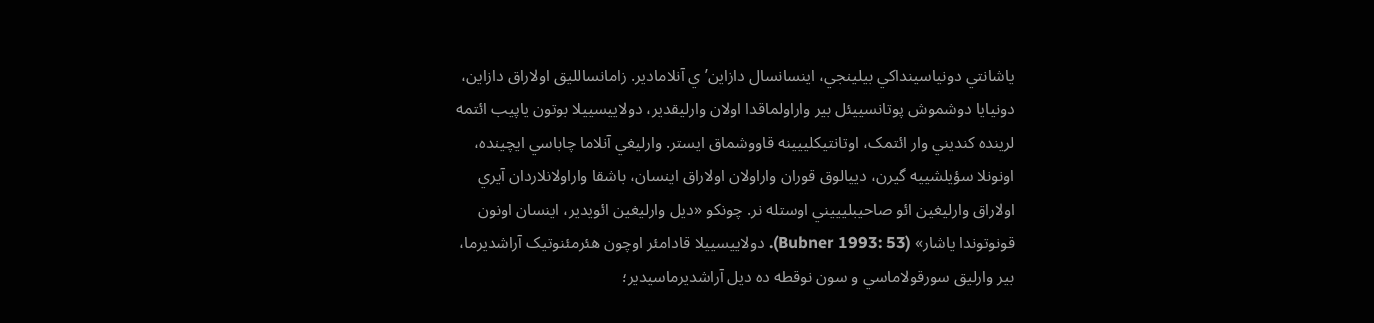ياشانتي دونياسينداکي بيلينجي، اينسانسال دازاین’ي آنلامادير. زامانسالليق اولاراق دازاین، دونيايا دوشموش پوتانسييئل بير واراولماقدا اولان وارليقدير، دولاييسييلا بوتون ياپيب ائتمه لرينده کنديني وار ائتمک، اوتانتيکليیينه قاووشماق ايستر. وارليغي آنلاما چاباسي ايچينده، اونونلا سؤيلشييه گيرن، دييالوق قوران واراولان اولاراق اينسان، باشقا واراولانلاردان آيري اولاراق وارليغين ائو صاحیبليیيني اوستله نر. چونکو «ديل وارليغين ائويدير، اينسان اونون قونوتوندا ياشار» (Bubner 1993: 53). دولاييسييلا قادامئر اوچون هئرمئنوتيک آراشدیرما، بير وارليق سورقولاماسي و سون نوقطه ده ديل آراشدیرماسيدير؛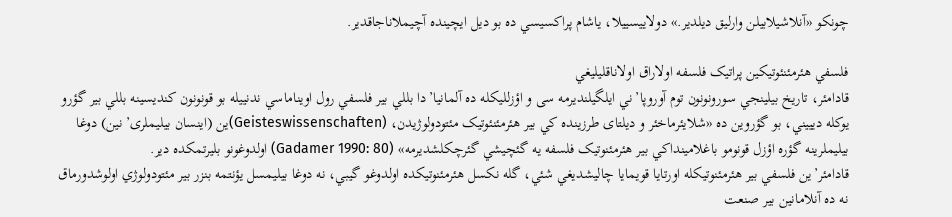چونکو «آنلاشيلابيلن وارليق ديلدير.» دولاييسييلا، ياشام پراکسيسي ده بو ديل ايچينده آچيملاناجاقدير.

فلسفي هئرمئنئوتيکين پراتيک فلسفه اولاراق اولاناقليليغي
قادامئر، تاريخ بيلينجي سورونونون توم آوروپا’ني ايلگيلنديرمه سی و اؤزلليکله ده آلمانيا’دا بللي بير فلسفي رول اويناماسي ندنييله بو قونونون کنديسينه بللي بير گؤرو يوکله ديیيني، بو گؤروين ده «شلایئرماخئر و دیلتای طرزينده کي بير هئرمئنئوتيک مئتودولوژيدن، (Geisteswissenschaften)ين (اینسان بیلیملری’نین) دوغا بيليملرينه گؤره اؤزل قونومو باغلامينداکي بير هئرمئنوتيک فلسفه يه گئچيشي گئرچکلشدیرمه» (Gadamer 1990: 80) اولدوغونو بليرتمکده دیر.
قادامئر’ين فلسفي بير هئرمئنوتيکله اورتايا قویمايا چاليشديغي شئي، گله نکسل هئرمئنوتيکده اولدوغو گيبي، نه دوغا بيليمسل یؤنتمه بنزر بير مئتودولوژي اولوشدورماق نه ده آنلامانين بير صنعت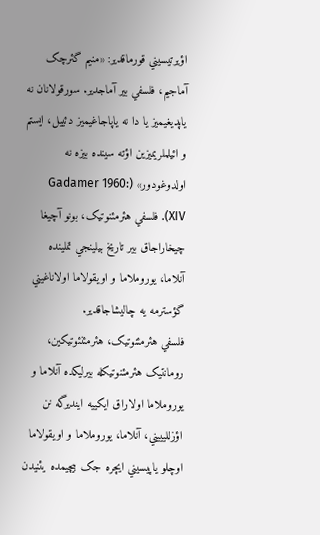اؤیرتيسيني قورماقدير: «منيم گئرچک آماجيم، فلسفي بير آماجدير. سورقولانان نه ياپديغيميز يا دا نه ياپاجاغيميز دئیيل، ايستم و ائيلملريميزين اؤته سينده بيزه نه اولدوغودور» (Gadamer 1960: XIV). فلسفي هئرمئنوتيک، بونو آچيغا چيخاراجاق بير تاريخ بيلينجي تملينده آنلاما، يوروملاما و اويقولاما اولاناغيني گؤسترمه يه چاليشاجاقدير.
فلسفي هئرمئنوتيک، هئرمئنئوتيکين، رومانتيک هئرمئنوتيکله بيرليکده آنلاما و يوروملاما اولاراق ايکييه اينديرگه نن اؤزلليیيني، آنلاما، يوروملاما و اويقولاما اوچلو ياپيسيني ايچره جک بيچيمده يئنيدن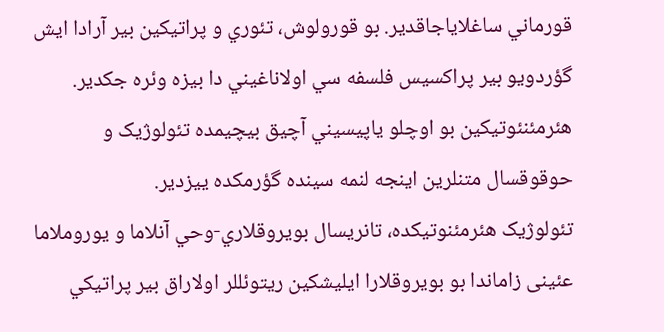قورماني ساغلاياجاقدير. بو قورولوش، تئوري و پراتيکين بير آرادا ايش گؤردویو بير پراکسيس فلسفه سي اولاناغيني دا بيزه وئره جکدير. هئرمئنئوتيکين بو اوچلو ياپيسيني آچيق بيچيمده تئولوژيک و حوقوقسال متنلرين اينجه لنمه سينده گؤرمکده ييزدير.
تئولوژيک هئرمئنوتيکده، تانريسال بويروقلاري-وحي آنلاما و يوروملاما عئینی زاماندا بو بويروقلارا ايليشکين ريتوئللر اولاراق بير پراتيکي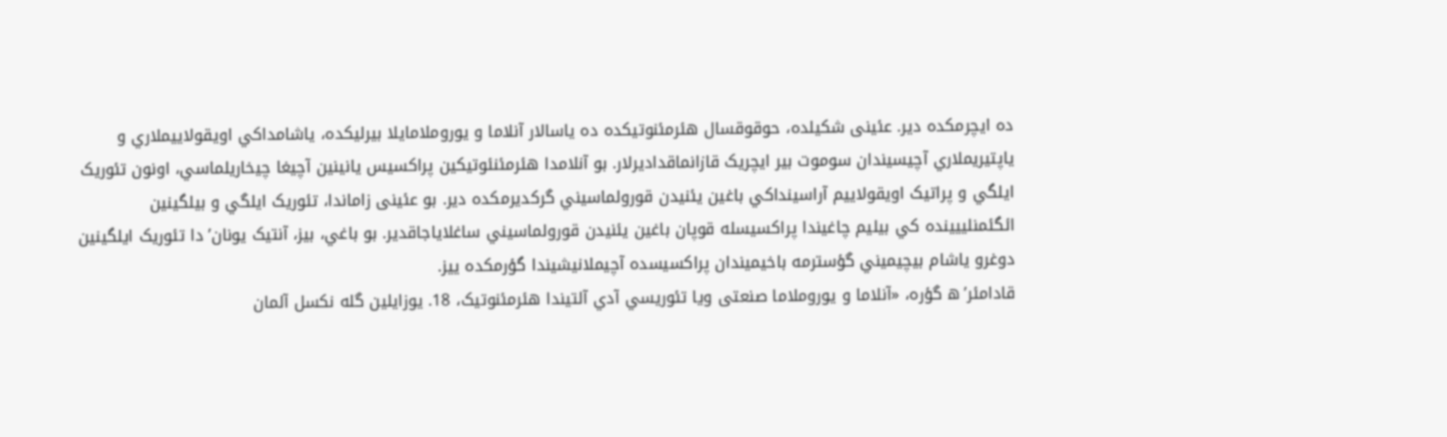ده ايچرمکده دیر. عئینی شکيلده، حوقوقسال هئرمئنوتيکده ده ياسالار آنلاما و يوروملامايلا بيرليکده، ياشامداکي اويقولاييملاري و ياپتيريملاري آچيسيندان سوموت بير ايچريک قازانماقدادیرلار. بو آنلامدا هئرمئنئوتيکين پراکسيس يانينين آچيغا چيخاريلماسي، اونون تئوريک ايلگي و پراتيک اويقولاييم آراسينداکي باغين يئنيدن قورولماسيني گرکديرمکده دیر. بو عئینی زاماندا، تئوريک ايلگي و بيلگينين ائگئمنليیينده کي بيليم چاغيندا پراکسيسله قوپان باغين يئنيدن قورولماسيني ساغلاياجاقدير. بو باغي، بيز، آنتيک يونان’دا تئوريک ايلگينين دوغرو ياشام بيچيميني گؤسترمه باخيميندان پراکسيسده آچيملانيشيندا گؤرمکده ييز.
قادامئر’ه گؤره، «آنلاما و يوروملاما صنعتی ويا تئوريسي آدي آلتيندا هئرمئنوتيک، 18. یوزایلين گله نکسل آلمان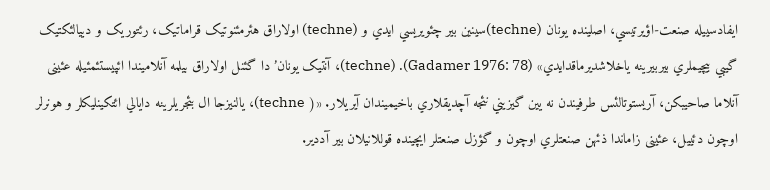ايفادسييله صنعت-اؤیرتيسي، اصلینده يونان (techne)سينين بير چئويريسي ايدي و (techne) اولاراق هئرمئنوتيک قراماتيک، رئتوريک و دييالئکتيک گيبي بيچيملري بيربيرينه ياخلاشدیرماقدايدي» (Gadamer 1976: 78). (techne)، آنتيک يونان’دا گئنل اولاراق بيلمه آنلاميندا ائپيستئمئيله عئینی آنلاما صاحیبکن، آريستوتالئس طرفيندن نه يين گيزيني نئجه آچديقلاري باخيميندان آيريلار. «( techne)، يالنيزجا ال بئجريلرينه دايالي ائتکينليکلر و هونرلر اوچون دئیيل، عئینی زاماندا ذئهن صنعتلري اوچون و گؤزل صنعتلر ايچينده قوللانيلان بير آددير.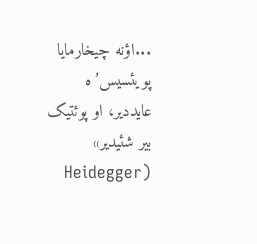...اؤنه چيخارمايا پويئسيس’ه عايددير، او پوئتيک بير شئيدير» (Heidegger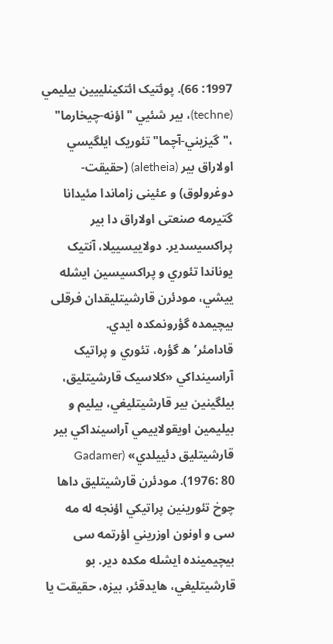1997: 66). پوئتيک ائتکينليیين بيليمي (techne)، بير شئيي "اؤنه-چيخارما" ،"گيزيني-آچما" تئوريک ايلگيسي اولاراق بير (aletheia) (حقیقت-دوغرولوق) و عئینی زاماندا مئيدانا گتیرمه صنعتی اولاراق دا بير پراکسيسدير. دولاييسييلا، آنتيک يوناندا تئوري و پراکسيسين ايشله ييشي، مودئرن قارشيتليقدان فرقلی بيچيمده گؤرونمکده ايدي.
قادامئر’ه گؤره، تئوري و پراتيک آراسينداکي «کلاسيک قارشيتليق، بيلگينين بير قارشيتليغي، بيليم و بيليمين اويقولاييمي آراسينداکي بير قارشيتليق دئیيلدي» (Gadamer 1976: 80). مودئرن قارشيتليق داها چوخ تئورينين پراتيکي اؤنجه له مه سی و اونون اوزريني اؤرتمه سی بيچيمينده ايشله مکده دیر. بو قارشيتليغي، هایدقئر، بيزه، حقیقت يا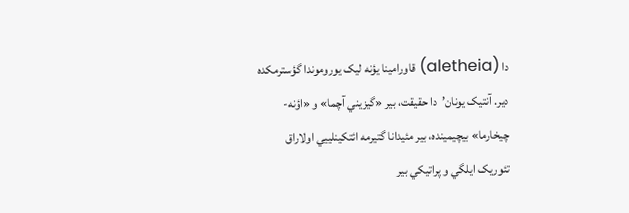دا (aletheia) قاورامينا یؤنه لیک يوروموندا گؤسترمکده دیر. آنتيک يونان’دا حقیقت، بير «گيزيني آچما» و «اؤنه-چيخارما» بيچيمينده، بير مئيدانا گتیرمه ائتکينليیي اولاراق تئوريک ايلگي و پراتيکي بير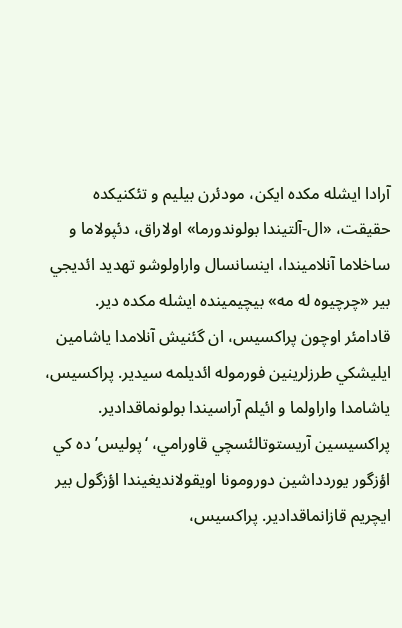آرادا ايشله مکده ايکن، مودئرن بيليم و تئکنيکده حقیقت، «ال-آلتيندا بولوندورما» اولاراق، دئپولاما و ساخلاما آنلاميندا، اينسانسال واراولوشو تهديد ائديجي بير «چرچیوه له مه» بيچيمينده ايشله مکده دیر.
قادامئر اوچون پراکسيس، ان گئنيش آنلامدا ياشامين ايليشکي طرزلرينين فورموله ائديلمه سيدير. پراکسيس، ياشامدا واراولما و ائيلم آراسيندا بولونماقدادیر. پراکسيسين آريستوتالئسچي قاورامي، ‘پوليس’ده کي اؤزگور يوردداشين دورومونا اويقولانديغيندا اؤزگول بير ايچريم قازانماقدادیر. پراکسيس،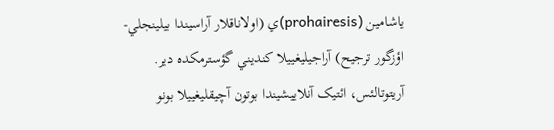ياشامين (prohairesis)ي (اولاناقلار آراسيندا بيلينجلي-اؤزگور ترجيح) آراجيليغييلا کنديني گؤسترمکده دیر. آريتوتالئس، ائتيک آنلاييشيندا بوتون آچيقليغييلا بونو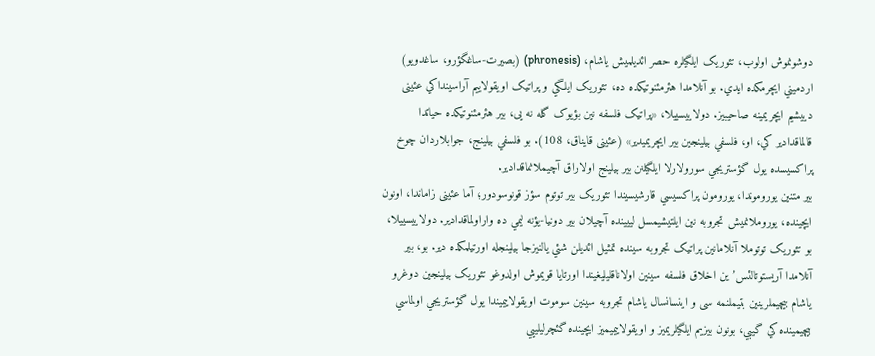دوشونموش اولوب، تئوريک ايلگيلره حصر ائديلميش ياشام، (phronesis) (بصیرت-ساغگؤرو، ساغدويو) اردميني ايچرمکده ايدي. بو آنلامدا هئرمئنوتيکده ده، تئوريک ايلگي و پراتيک اويقولاييم آراسينداکي عئینی دیيشيم ايچريمينه صاحيبيز. دولاييسييلا، «پراتيک فلسفه نين بؤیوک گله نه یی، بير هئرمئنوتيکده حياتدا قالماقدادیر کي، او، فلسفي بيلينجين بير ايچريميدير» (عئینی قایناق، 108). بو فلسفي بيلينج، جوابلاردان چوخ پراکسيسده يول گؤستريجي سورولارلا ايلگيلنن بير بيلينج اولاراق آچيملانماقدادیر.
بير متنين يوروموندا، يورومون پراکسيسي قارشيسيندا تئوريک بير توتوم سؤز قونوسودور؛ آما عئینی زاماندا، اونون ايچينده، يوروملانميش تجروبه نين ايلتيشيمسل ليیينده آچيلان بير دونيا-يؤنه ليمي ده واراولماقدادیر. دولاييسييلا، بو تئوريک توتوملا آنلامانين پراتيک تجروبه سينده تمثيل ائديلن شئي يالنيزجا بيلينجله اورتيلمکده دیر. بو، بير آنلامدا آريستوتالئس’ين اخلاق فلسفه سينين اولاناقليليغيندا اورتايا قویموش اولدوغو تئوريک بيلينجين دوغرو ياشام بيچيملرينين بتيملنمه سی و اينسانسال ياشام تجروبه سينين سوموت اويقولاييميندا يول گؤستريجي اولماسي بيچيمينده کي گيبي، بونون بيزيم ايلگيلريميز و اويقولاييميميز ايچينده گئچرليليیي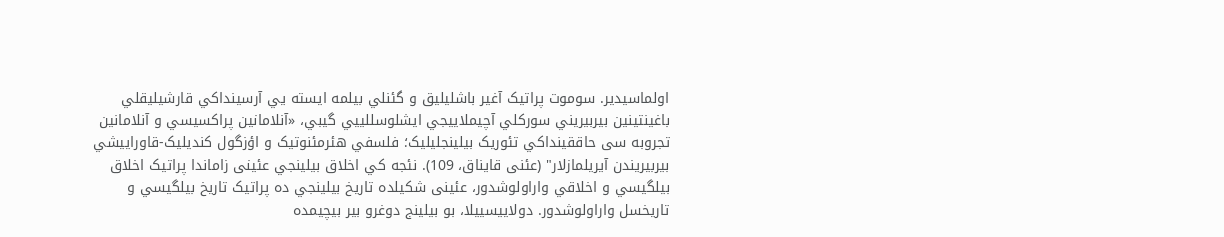اولماسيدير. سوموت پراتيک آغير باشليليق و گئنلي بيلمه ايسته یي آرسينداکي قارشيليقلي باغينتينين بيربيريني سورکلي آچيملاييجي ايشلوسلليیي گيبي، «آنلامانين پراکسيسي و آنلامانين تجروبه سی حاققينداکي تئوريک بيلينجليليک؛ فلسفي هئرمئنوتيک و اؤزگول کنديليک-قاوراييشي بيربيريندن آيريلمازلار" (عئنی قایناق، 109). نئجه کي اخلاق بيلينجي عئینی زاماندا پراتيک اخلاق بيلگيسي و اخلاقي واراولوشدور، عئینی شکيلده تاريخ بيلينجي ده پراتيک تاريخ بيلگيسي و تاريخسل واراولوشدور. دولاييسييلا، بو بيلينج دوغرو بير بيچيمده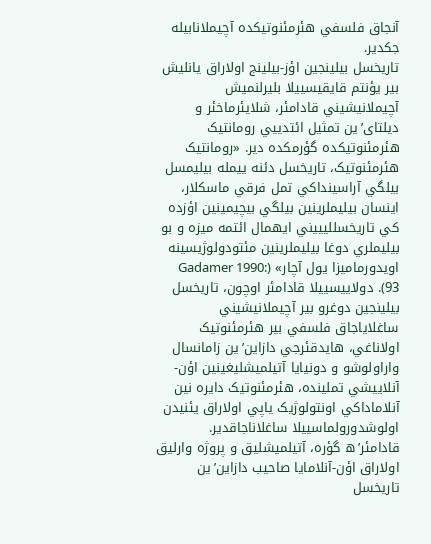آنجاق فلسفي هئرمئنوتيکده آچيملانابيله جکدير.
تاريخسل بيلينجين اؤز-بيلينج اولاراق يانليش بير یؤنتم قايقيسييلا بليرلنميش آچيملانيشيني قادامئر، شلایئرماخئر و دیلتای’ين تمثيل ائتديیي رومانتيک هئرمئنوتيکده گؤرمکده دیر. «رومانتيک هئرمئنوتيک، تاريخسل دئنه ييمله بيليمسل بيلگي آراسينداکي تمل فرقي ماسکلار، اينسان بيليملرينين بيلگي بيچيمينين اؤزده کي تاريخسلليیيني ايهمال ائتمه ميزه و بو بيليملري دوغا بيليملرينين مئتودولوژيسينه اويدورماميزا يول آچار» (Gadamer 1990: 93). دولاييسييلا قادامئر اوچون، تاريخسل بيلينجين دوغرو بير آچيملانيشيني ساغلاياجاق فلسفي بير هئرمئنوتيک اولاناغي، هایدقئرجي دازاین’ين زامانسال واراولوشو و دونيايا آتيلميشليغينين اؤن-آنلاييشي تملينده، هئرمئنوتيک دايره نين آنلاماداکي اونتولوژيک ياپي اولاراق يئنيدن اولوشدورولماسييلا ساغلاناجاقدير.
قادامئر’ه گؤره، آتيلميشليق و پروژه وارليق اولاراق اؤن-آنلامايا صاحیب دازاین’ين تاريخسل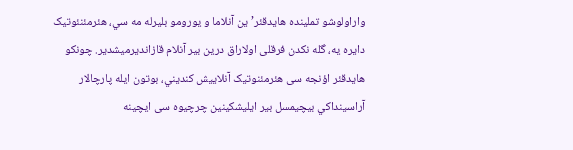واراولوشو تملينده هایدقئر’ين آنلاما و يورومو بليرله مه سي، هئرمئنئوتيک دايره يه، گله نکدن فرقلی اولاراق درين بير آنلام قازانديرميشدیر. چونکو هایدقئر اؤنجه سی هئرمئنوتيک آنلاييش کنديني، بوتون ايله پارچالار آراسينداکي بيچيمسل بير ايليشکينين چرچیوه سی ايچينه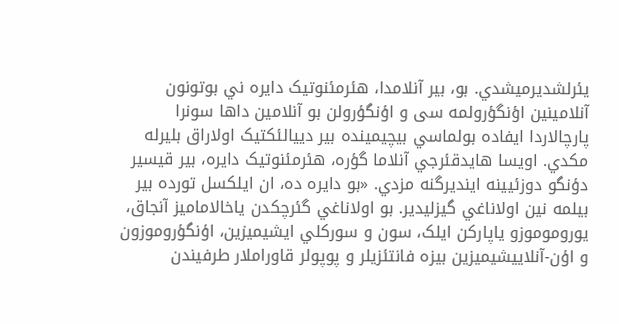يئرلشدیرميشدي. بو، بير آنلامدا، هئرمئنوتيک دايره ني بوتونون آنلامينين اؤنگؤرولمه سی و اؤنگؤرولن بو آنلامين داها سونرا پارچالاردا ايفاده بولماسي بيچيمينده بير دييالئکتيک اولاراق بليرله مکدي. اويسا هایدقئرجي آنلاما گؤره، هئرمئنوتيک دايره، بير قيسير دؤنگو دوزئيينه اينديرگنه مزدي. «بو دايره ده، ان ايلکسل تورده بير بيلمه نين اولاناغي گيزليدير. بو اولاناغي گئرچکدن ياخالاماميز آنجاق، يوروموموزو ياپارکن ايلک، سون و سورکلي ايشيميزين، اؤنگؤروموزون و اؤن-آنلاييشيميزين بيزه فانتئزيلر و پوپولر قاوراملار طرفيندن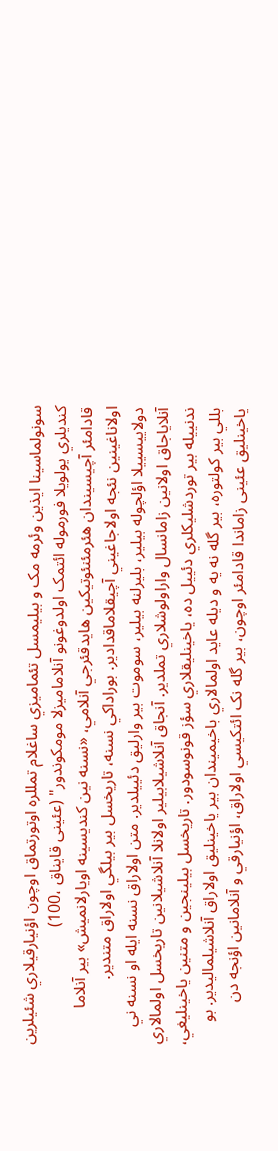سونولماسينا ايذين وئرمه مک و بيليمسل تئماميزي ساغلام تمللره اوتورتماق اوچون اؤنيارقيلاري شئيلرين کنديلري يولويلا فورموله ائتمک اولدوغونو آنلاماميزلا مومکوندور" (عئینی قایناق ،100)
قادامئر آچيسيندان هئرمئنئوتيکين هایدقئرجي آنلامي، «نسنه نين کنديسينه اويارلانميش» بير آنلاما اولاناغينين نئجه اولاجاغيني آچيقلاماقدادیر. بوراداکي نسنه، تاريخسل بير بيلگي اولاراق متندير. دولاييسييلا اؤلچوله بيلير، بليرلنه بيلير، سوموت بير وارليق دئیيلدير. متن اولاراق نسنه ايله او نسنه ني آنلاياجاق اولانين زامانسال واراولوشلاري تملدير. آنجاق آنلاشيلابيلير اولانلا آنلاشيلانين تاريخسل اولمالاري ندنييله بير توردشليکلري دئیيل ده، ياخينليقلاري سؤز قونوسودور. تاريخسل بيلينجين و متنين ياخينليغي، بللي بير کولتوره، بير گله نه یه و ديله عاید اولمالاري باخيميندان بير ياخينليق اولاراق آنلاشيلماليدير. بو ياخينليق عئینی زاماندا قادامئر اوچون، بير گله نک ائتکيسي اولاراق، اؤنيارقي و آنلامانين اؤنجه دن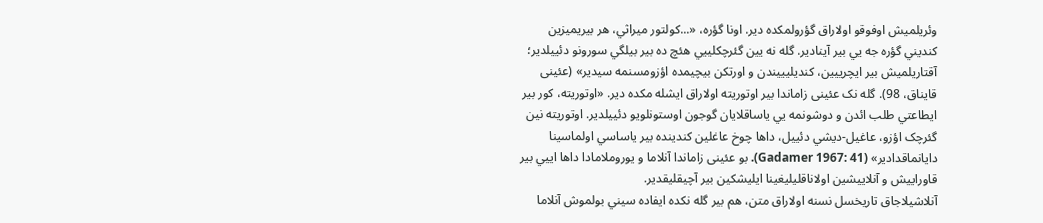وئريلميش اوفوقو اولاراق گؤرولمکده دیر. اونا گؤره، «...کولتور ميراثي، هر بيريميزين کنديني گؤره جه یي بير آينادير. گله نه یین گئرچکليیي هئچ ده بير بيلگي سورونو دئیيلدير؛ آقتاريلميش بير ايچريیين، کنديليیيندن و اورتکن بيچيمده اؤزومسنمه سيدير» (عئینی قایناق، 98). گله نک عئینی زاماندا بير اوتوريته اولاراق ايشله مکده دیر. «اوتوريته، کور بير ايطاعتي طلب ائدن و دوشونمه يي ياساقلايان گوجون اوستونلویو دئیيلدير. اوتوريته نين گئرچک اؤزو، عاغيل-ديشي دئیيل، داها چوخ عاغلين کندينده بير ياساسي اولماسينا دايانماقدادیر» (Gadamer 1967: 41). بو عئینی زاماندا آنلاما و يوروملامادا داها اييي بير قاوراييش و آنلاييشين اولاناقليليغينا ايليشکين بير آچيقليقدير.
آنلاشيلاجاق تاريخسل نسنه اولاراق متن، هم بير گله نکده ايفاده سيني بولموش آنلاما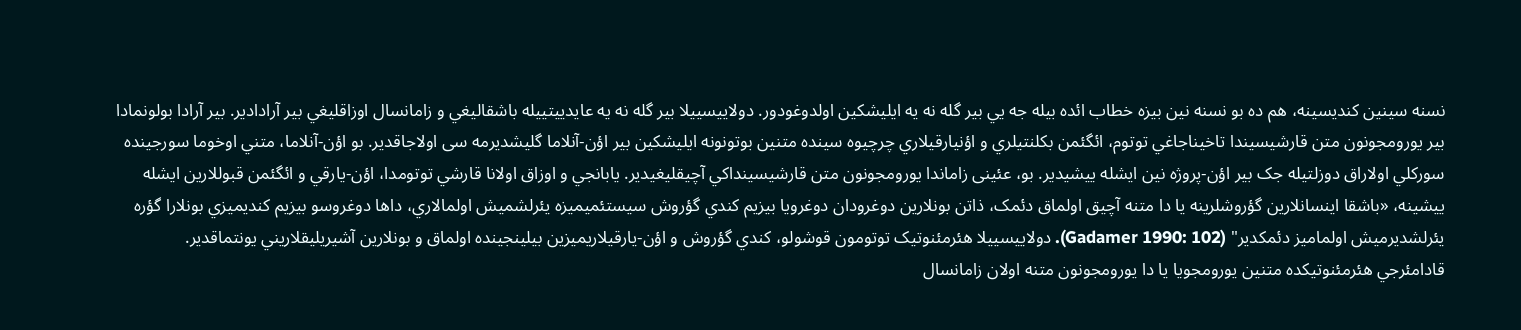نسنه سينين کنديسينه، هم ده بو نسنه نين بيزه خطاب ائده بيله جه یي بير گله نه یه ايليشکين اولدوغودور. دولاييسييلا بير گله نه یه عايدييتييله باشقاليغي و زامانسال اوزاقليغي بير آرادادير. بير آرادا بولونمادا بير يورومجونون متن قارشيسيندا تاخيناجاغي توتوم، ائگئمن بکلنتيلري و اؤنيارقيلاري چرچیوه سينده متنين بوتونونه ايليشکين بير اؤن-آنلاما گليشدیرمه سی اولاجاقدير. بو اؤن-آنلاما، متني اوخوما سورجينده سورکلي اولاراق دوزلتيله جک بير اؤن-پروژه نين ايشله ييشيدير. بو، عئینی زاماندا يورومجونون متن قارشيسينداکي آچيقليغيدير. يابانجي و اوزاق اولانا قارشي توتومدا، اؤن-يارقي و ائگئمن قبوللارين ايشله ييشينه، «باشقا اينسانلارين گؤروشلرينه يا دا متنه آچيق اولماق دئمک، ذاتن بونلارين دوغرودان دوغرويا بيزيم کندي گؤروش سيستئميميزه يئرلشميش اولمالاري، داها دوغروسو بيزيم کنديميزي بونلارا گؤره يئرلشدیرميش اولماميز دئمکدير" (Gadamer 1990: 102). دولاييسييلا هئرمئنوتيک توتومون قوشولو، کندي گؤروش و اؤن-يارقيلاريميزين بيلينجينده اولماق و بونلارين آشيريليقلاريني يونتماقدير.
قادامئرجي هئرمئنوتيکده متنين يورومجويا يا دا يورومجونون متنه اولان زامانسال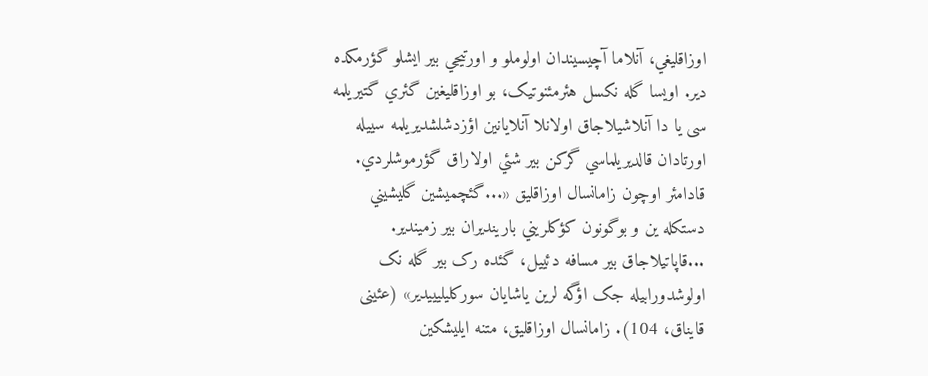اوزاقليغي، آنلاما آچيسيندان اولوملو و اورتيجي بير ايشلو گؤرمکده دیر. اويسا گله نکسل هئرمئنوتيک، بو اوزاقليغين گئري گتیريلمه سی يا دا آنلاشيلاجاق اولانلا آنلايانين اؤزدشلشدیريلمه سييله اورتادان قالديريلماسي گرکن بير شئي اولاراق گؤرموشلردي. قادامئر اوچون زامانسال اوزاقليق «...گئچميشين گليشيني دستکله ين و بوگونون کؤکلريني بارينديران بير زميندير. ...قاپاتيلاجاق بير مسافه دئیيل، گئده رک بير گله نک اولوشدورابيله جک اؤگه لرين ياشايان سورکليليیيدير» (عئینی قایناق، 104). زامانسال اوزاقليق، متنه ايليشکين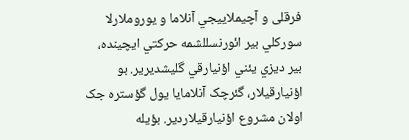فرقلی و آچيملاييجي آنلاما و يوروملارلا سورکلي بير ائورنسللشمه حرکتي ايچينده، بير ديزي يئني اؤنيارقي گليشدیرير. بو اؤنيارقيلار، گئرچک آنلامايا يول گؤستره جک اولان مشروع اؤنيارقيلاردير. بؤيله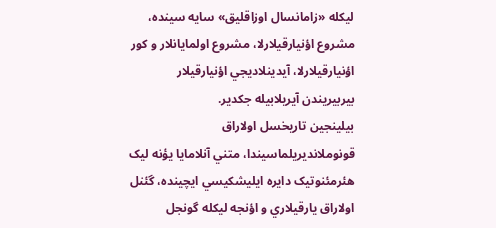ليکله «زامانسال اوزاقليق» سايه سينده، مشروع اؤنيارقيلارلا، مشروع اولمايانلار و کور اؤنيارقيلارلا، آيدينلاديجي اؤنيارقيلار بيربيريندن آيريلابيله جکدير.
بيلينجين تاريخسل اولاراق قونوملانديريلماسيندا، متني آنلامايا یؤنه لیک هئرمئنوتيک دايره ايليشکيسي ايچينده، گئنل اولاراق يارقيلاري و اؤنجه ليکله گونجل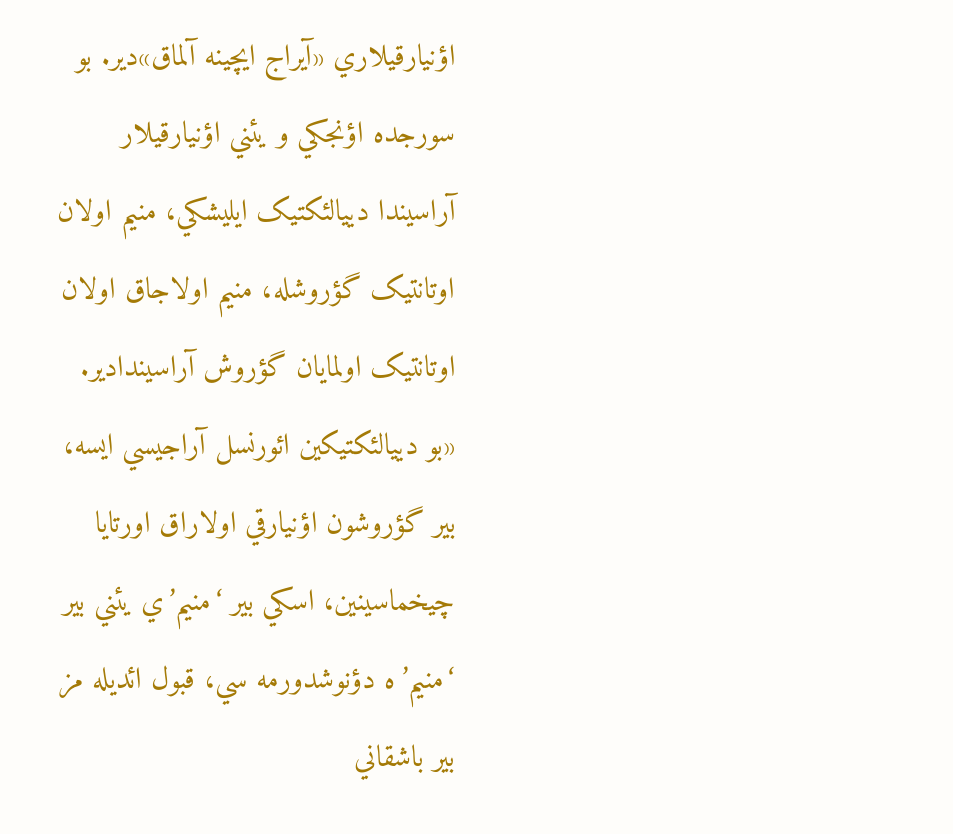اؤنيارقيلاري «آيراج ايچينه آلماق»دير. بو سورجده اؤنجکي و يئني اؤنيارقيلار آراسيندا دييالئکتيک ايليشکي، منيم اولان اوتانتيک گؤروشله، منيم اولاجاق اولان اوتانتيک اولمايان گؤروش آراسيندادير. «بو دييالئکتيکين ائورنسل آراجيسي ايسه، بير گؤروشون اؤنيارقي اولاراق اورتايا چيخماسينين، اسکي بير ‘منيم’ي يئني بير ‘منيم’ه دؤنوشدورمه سي، قبول ائديله مز بير باشقاني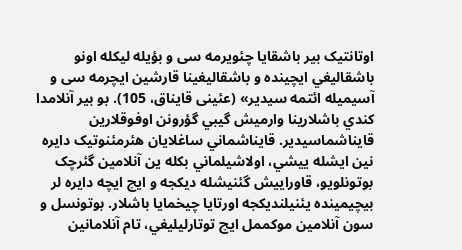اوتانتيک بير باشقايا چئويرمه سی و بؤيله ليکله اونو باشقاليغي ايچينده و باشقاليغينا قارشين ايچرمه سی و آسيميله ائتمه سيدير» (عئینی قایناق، 105). بو بير آنلامدا کندي باشلارينا وارميش گيبي گؤرونن اوفوقلارين قايناشماسيدير. قايناشماني ساغلايان هئرمئنوتيک دايره نين ايشله ييشي، اولاشيلماني بکله ين آنلامين گئرچک بوتونلویو، قاوراييش گئنيشله ديکجه و ايچ ايچه دايره لر بيچيمينده يئنيلنديکجه اورتايا چيخمايا باشلار. بوتونسل و سون آنلامين موکممل ايچ توتارليليغي، تام آنلامانين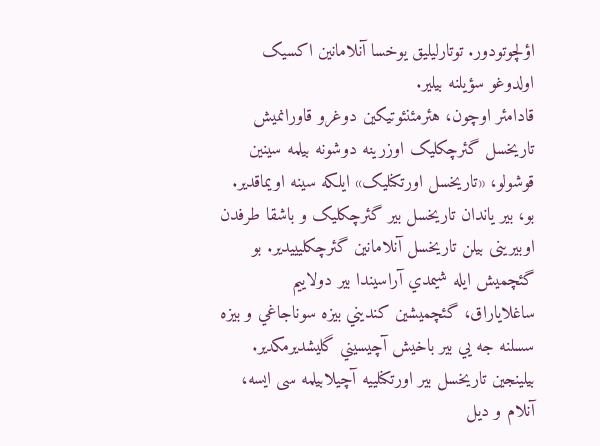اؤلچوتودور. توتارليليق يوخسا آنلامانين اکسيک اولدوغو سؤيلنه بيلير.
قادامئر اوچون، هئرمئنئوتيکين دوغرو قاورانميش تاريخسل گئرچکليک اوزرينه دوشونه بيلمه سينين قوشولو، «تاريخسل اورتکنليک» ايلکه سینه اويماقدير. بو، بير ياندان تاريخسل بير گئرچکليک و باشقا طرفدن اوبیرینی بيلن تاريخسل آنلامانين گئرچکليیيدير. بو گئچميش ايله شيمدي آراسيندا بير دولاييم ساغلاياراق، گئچميشين کنديني بيزه سوناجاغي و بيزه سسلنه جه یي بير باخيش آچيسيني گليشدیرمکدير. بيلينجين تاريخسل بير اورتکنليیه آچيلابيلمه سی ايسه، آنلام و ديل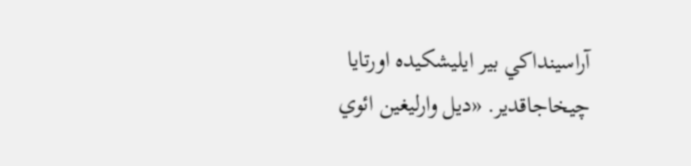آراسينداکي بير ايليشکيده اورتايا چيخاجاقدير. «ديل وارليغين ائوي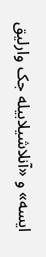ايسه» و «آنلاشيلابيله جک وارليق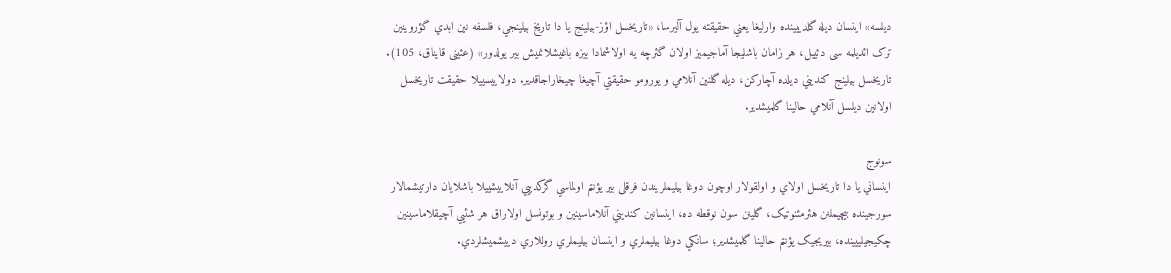ديلسه» اينسان ديله گلديیينده وارليغا يعني حقیقته يول آليرسا، «تاريخسل اؤز-بيلينج يا دا تاريخ بيلينجي، فلسفه نين ابدي گؤروينين ترک ائديلمه سی دئیيل، هر زامان باشليجا آماجيميز اولان گئرچه یه اولاشمادا بيزه باغيشلانميش بير يولدور» (عئینی قایناق، 105). تاريخسل بيلينج کنديني ديلده آچارکن، ديله گلنين آنلامي و يورومو حقیقتي آچيغا چيخاراجاقدير. دولاييسييلا حقیقت تاريخسل اولانين ديلسل آنلامي حالينا گلميشدیر.

سونوج
اينساني يا دا تاريخسل اولاي و اولقولار اوچون دوغا بيليملريندن فرقلی بير یؤنتم اولماسي گرکديیي آنلاييشييلا باشلايان دارتيشمالار سورجينده بيچيملنن هئرمئنوتيک، گلينن سون نوقطه ده، اينسانين کنديني آنلاماسينين و بوتونسل اولاراق هر شئيي آچيقلاماسينين چکيجيليیينده، بيريجيک یؤنتم حالينا گلميشدیر؛ سانکي دوغا بيليملري و اينسان بيليملري روللاري دیيشميشلردي.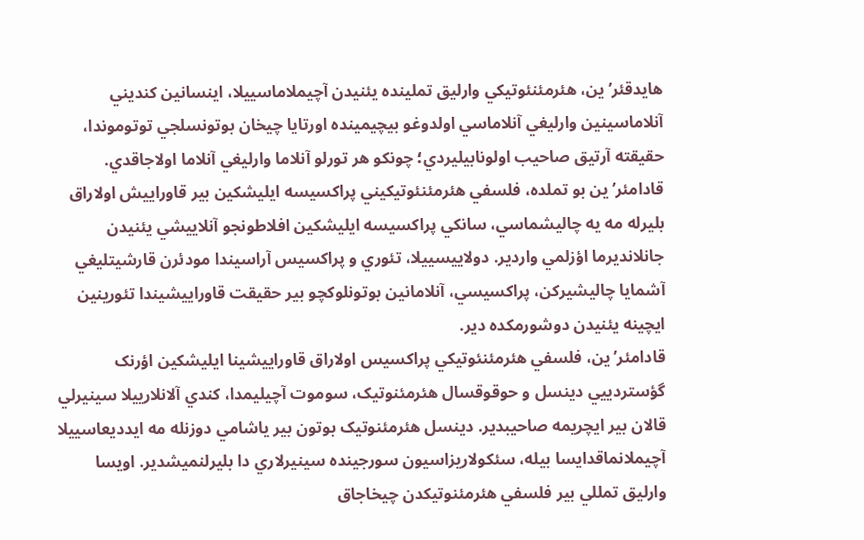هایدقئر’ين، هئرمئنئوتيکي وارليق تملينده يئنيدن آچيملاماسييلا، اينسانين کنديني آنلاماسينين وارليغي آنلاماسي اولدوغو بيچيمينده اورتايا چيخان بوتونسلجي توتوموندا، حقیقته آرتيق صاحیب اولونابيليردي؛ چونکو هر تورلو آنلاما وارليغي آنلاما اولاجاقدي. قادامئر’ين بو تملده، فلسفي هئرمئنئوتيکيني پراکسيسه ايليشکين بير قاوراييش اولاراق بليرله مه يه چاليشماسي، سانکي پراکسيسه ايليشکين افلاطونجو آنلاييشي يئنيدن جانلانديرما اؤزلمي واردير. دولاييسييلا، تئوري و پراکسيس آراسيندا مودئرن قارشيتليغي آشمايا چاليشيرکن، پراکسيسي، آنلامانين بوتونلوکچو بير حقیقت قاوراييشيندا تئورينين ايچينه يئنيدن دوشورمکده دیر.
قادامئر’ين، فلسفي هئرمئنئوتيکي پراکسيس اولاراق قاوراييشينا ايليشکين اؤرنک گؤسترديیي دينسل و حوقوقسال هئرمئنوتيک، سوموت آچيليمدا، کندي آلانلارييلا سينيرلي قالان بير ايچريمه صاحیبدير. دينسل هئرمئنوتيک بوتون بير ياشامي دوزنله مه ايدديعاسييلا آچيملانماقدایسا بیله، سئکولاريزاسيون سورجينده سينيرلاري دا بليرلنميشدیر. اويسا وارليق تمللي بير فلسفي هئرمئنوتيکدن چيخاجاق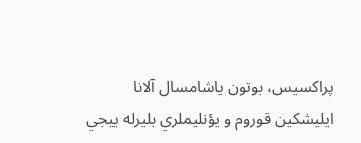پراکسيس، بوتون ياشامسال آلانا ايليشکين قوروم و يؤنليملري بليرله ييجي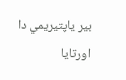بير ياپتيريمي دا اورتايا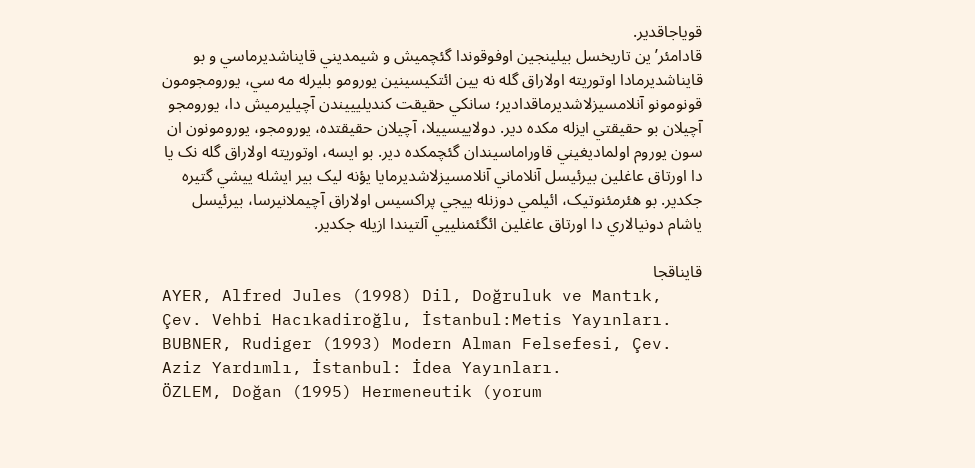قویاجاقدير.
قادامئر’ين تاريخسل بيلينجين اوفوقوندا گئچميش و شيمديني قايناشدیرماسي و بو قايناشدیرمادا اوتوريته اولاراق گله نه یین ائتکيسينين يورومو بليرله مه سي، يورومجومون قونومونو آنلامسيزلاشدیرماقدادیر؛ سانکي حقیقت کنديليیيندن آچيليرمیش دا، يورومجو آچيلان بو حقیقتي ايزله مکده دیر. دولاييسييلا، آچيلان حقیقتده، يورومجو، يورومونون ان سون يوروم اولماديغيني قاوراماسيندان گئچمکده دیر. بو ايسه، اوتوريته اولاراق گله نک يا دا اورتاق عاغلين بيرئيسل آنلاماني آنلامسيزلاشدیرمايا یؤنه لیک بير ايشله ييشي گتیره جکدير. بو هئرمئنوتيک، ائيلمي دوزنله یيجي پراکسيس اولاراق آچيملانيرسا، بيرئيسل ياشام دونيالاري دا اورتاق عاغلين ائگئمنليیي آلتيندا ازيله جکدير.

قایناقجا
AYER, Alfred Jules (1998) Dil, Doğruluk ve Mantık, Çev. Vehbi Hacıkadiroğlu, İstanbul:Metis Yayınları.
BUBNER, Rudiger (1993) Modern Alman Felsefesi, Çev. Aziz Yardımlı, İstanbul: İdea Yayınları.
ÖZLEM, Doğan (1995) Hermeneutik (yorum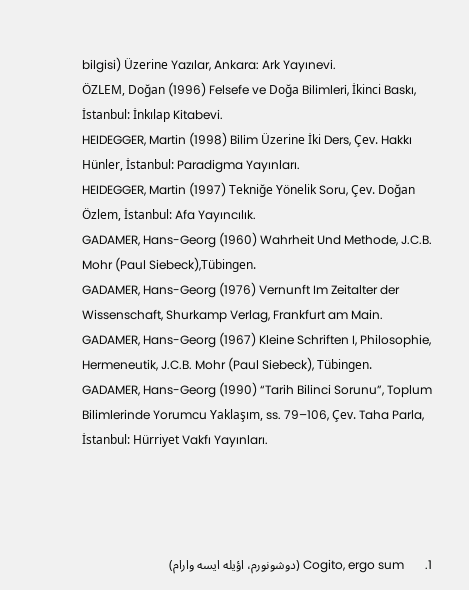bilgisi) Üzerine Yazılar, Ankara: Ark Yayınevi.
ÖZLEM, Doğan (1996) Felsefe ve Doğa Bilimleri, İkinci Baskı, İstanbul: İnkılap Kitabevi.
HEIDEGGER, Martin (1998) Bilim Üzerine İki Ders, Çev. Hakkı Hünler, İstanbul: Paradigma Yayınları.
HEIDEGGER, Martin (1997) Tekniğe Yönelik Soru, Çev. Doğan Özlem, İstanbul: Afa Yayıncılık.
GADAMER, Hans-Georg (1960) Wahrheit Und Methode, J.C.B. Mohr (Paul Siebeck),Tübingen.
GADAMER, Hans-Georg (1976) Vernunft Im Zeitalter der Wissenschaft, Shurkamp Verlag, Frankfurt am Main.
GADAMER, Hans-Georg (1967) Kleine Schriften I, Philosophie, Hermeneutik, J.C.B. Mohr (Paul Siebeck), Tübingen.
GADAMER, Hans-Georg (1990) “Tarih Bilinci Sorunu”, Toplum Bilimlerinde Yorumcu Yaklaşım, ss. 79–106, Çev. Taha Parla, İstanbul: Hürriyet Vakfı Yayınları.




1.       Cogito, ergo sum (دوشونورم، اؤیله ایسه وارام)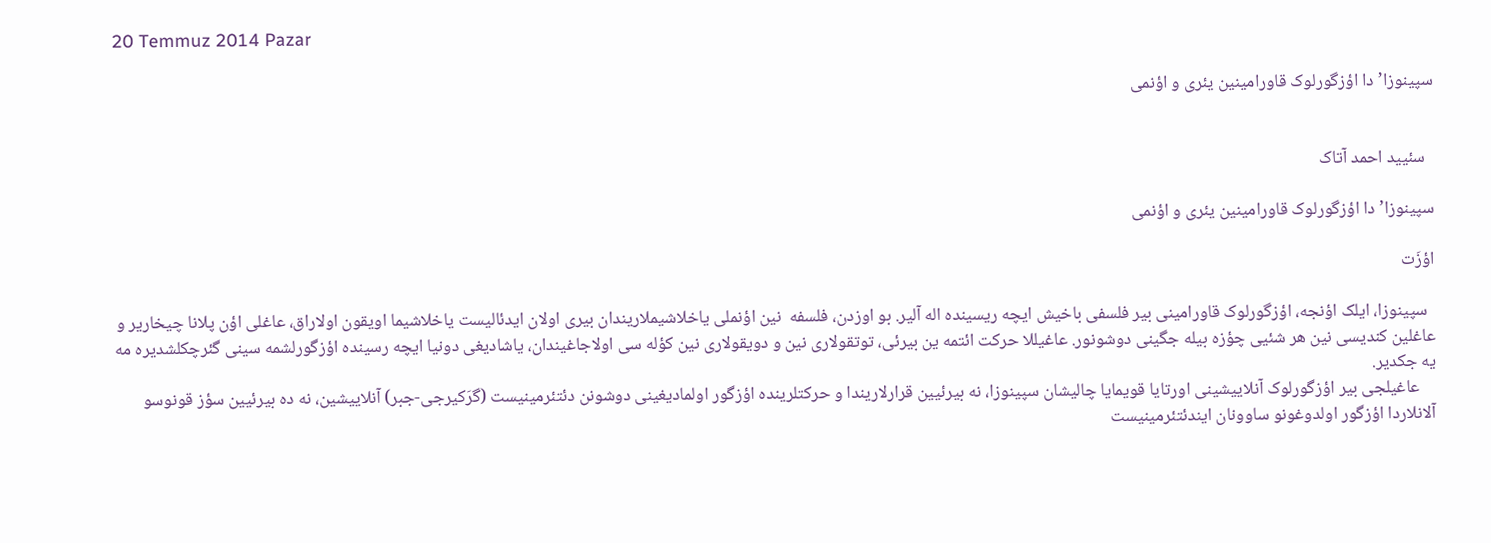20 Temmuz 2014 Pazar

سپینوزا’دا اؤزگورلوک قاورامینین یئری و اؤنمی


  سئیید احمد آتاک

سپینوزا’دا اؤزگورلوک قاورامینین یئری و اؤنمی

اؤزَت

  سپینوزا، ایلک اؤنجه، اؤزگورلوک قاورامینی بیر فلسفی باخیش ایچه ریسینده اله آلیر. بو اوزدن، فلسفه  نین اؤنملی یاخلاشیملاریندان بیری اولان ایدئالیست یاخلاشیما اویقون اولاراق، عاغلی اؤن پلانا چیخاریر و عاغلین کندیسی نین هر شئیی چؤزه بیله جگینی دوشونور. عاغیللا حرکت ائتمه ین بیرئی، توتقولاری نین و دویقولاری نین کؤله سی اولاجاغیندان، یاشادیغی دونیا ایچه رسینده اؤزگورلشمه سینی گئرچکلشدیره مه یه جکدیر.
    عاغیلجی بیر اؤزگورلوک آنلاییشینی اورتایا قویمایا چالیشان سپینوزا، نه بیرئیین قرارلاریندا و حرکتلرینده اؤزگور اولمادیغینی دوشونن دئتئرمینیست (گرَکیرجی-جبر) آنلاییشین، نه ده بیرئیین سؤز قونوسو آلانلاردا اؤزگور اولدوغونو ساوونان ایندئتئرمینیست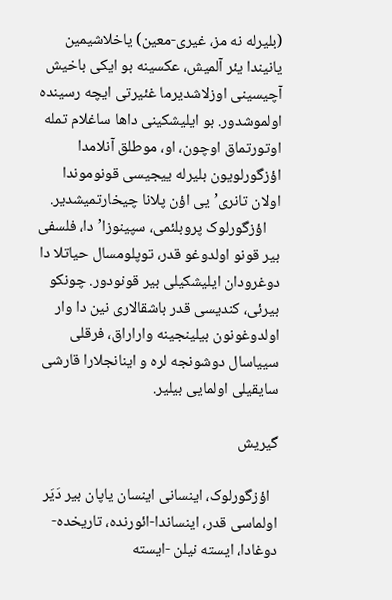(بلیرله نه مز، غیری-معین) یاخلاشیمین یانیندا یئر آلمیش، عکسینه بو ایکی باخیش آچیسینی اوزلاشدیرما غئیرتی ایچه رسینده اولموشدور. بو ایلیشکینی داها ساغلام تمله اوتورتماق اوچون، او، موطلق آنلامدا اؤزگورلویون بلیرله ییجیسی قونوموندا اولان تانری’یی اؤن پلانا چیخارتمیشدیر.
    اؤزگورلوک پروبلئمی، سپینوزا’دا، فلسفی بیر قونو اولدوغو قدر، توپلومسال حیاتلا دا دوغرودان ایلیشکیلی بیر قونودور. چونکو بیرئی، کندیسی قدر باشقالاری نین دا وار اولدوغونون بیلینجینه واراراق، فرقلی سییاسال دوشونجه لره و اینانجلارا قارشی سایقیلی اولمایی بیلیر.

گیریش

  اؤزگورلوک، اینسانی اینسان یاپان بیر دَیَر اولماسی قدر، اینساندا-ائورنده، تاریخده-دوغادا، ایسته نیلن -ایسته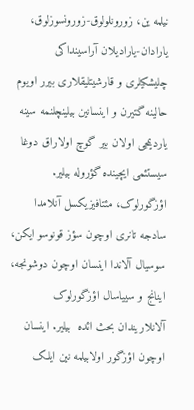نیلمه ین، زورونلولوق-زورونسوزلوق، یارادان-یارادیلان آراسینداکی چلیشکیلری و قارشیتلیقلاری بیرر اویوم حالینه گتیرن و اینسانین بیلینچلنمه سینه یاردیمجی اولان بیر گوچ اولاراق دوغا سیستئمی ایچینده گؤروله بیلیر. اؤزگورلوک، مئتافیزیکسل آنلامدا سادجه تانری اوچون سؤز قونوسو ایکن، سوسیال آلاندا اینسان اوچون دوشونجه، اینانج و سییاسال اؤزگورلوک آلانلاریندان بحث ائده  بیلیر. اینسان اوچون اؤزگور اولابیلمه نین ایلک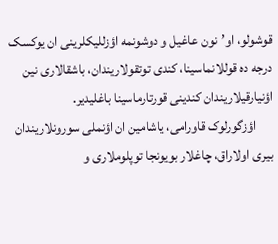قوشولو، او’نون عاغیل و دوشونمه اؤزللیکلرینی ان یوکسک درجه ده قوللانماسینا، کندی توتقولاریندان، باشقالاری نین اؤنیارقیلاریندان کندینی قورتارماسینا باغلیدیر.
      اؤزگورلوک قاورامی، یاشامین ان اؤنملی سورونلاریندان بیری اولاراق، چاغلار بویونجا توپلوملاری و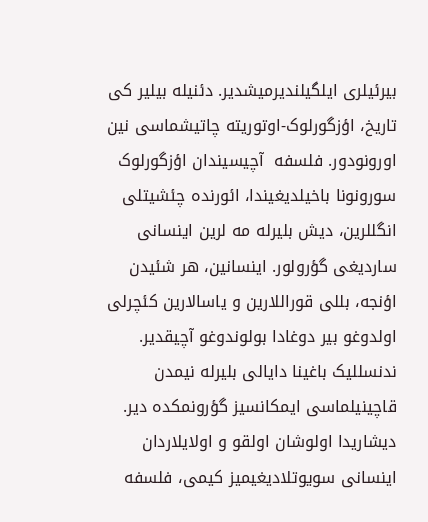بیرئیلری ایلگیلندیرمیشدیر. دئنیله بیلیر کی تاریخ، اؤزگورلوک-اوتوریته چاتیشماسی نین اورونودور. فلسفه  آچیسیندان اؤزگورلوک سورونونا باخیلدیغیندا، ائورنده چئشیتلی انگللرین، دیش بلیرله مه لرین اینسانی ساردیغی گؤرولور. اینسانین، هر شئیدن اؤنجه، بللی قوراللارین و یاسالارین کئچرلی اولدوغو بیر دوغادا بولوندوغو آچیقدیر. ندنسللیک باغینا دایالی بلیرله نیمدن قاچینیلماسی ایمکانسیز گؤرونمکده دیر. دیشاریدا اولوشان اولقو و اولایلاردان اینسانی سویوتلادیغیمیز کیمی، فلسفه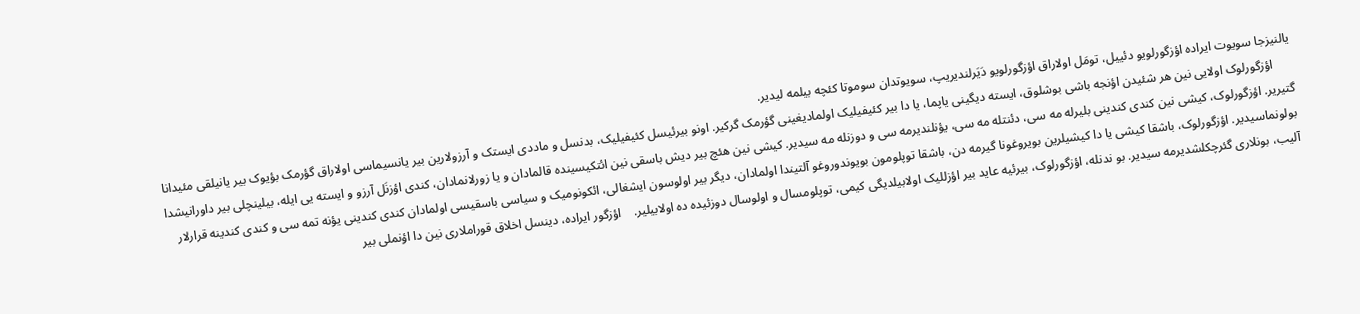یالنیزجا سویوت ایراده اؤزگورلویو دئییل، تومَل اولاراق اؤزگورلویو دَیَرلندیریپ، سویوتدان سوموتا کئچه بیلمه لیدیر.
      اؤزگورلوک اولایی نین هر شئیدن اؤنجه باشی بوشلوق، ایسته دیگینی یاپما، یا دا بیر کئیفیلیک اولمادیغینی گؤرمک گرکیر. اونو بیرئیسل کئیفیلیک، بدنسل و ماددی ایستک و آرزولارین بیر یانسیماسی اولاراق گؤرمک بؤیوک بیر یانیلقی مئیدانا گتیریر. اؤزگورلوک، کیشی نین کندی کندینی بلیرله مه سی، دئنتله مه سی، یؤنلندیرمه سی و دوزنله مه سیدیر. کیشی نین هئچ بیر دیش باسقی نین ائتکیسینده قالمادان و یا زورلانمادان، کندی اؤزنَل آرزو و ایسته یی ایله، بیلینچلی بیر داورانیشدا بولونماسیدیر. اؤزگورلوک، باشقا کیشی یا دا کیشیلرین بویروغونا گیرمه دن، باشقا توپلومون بویوندوروغو آلتیندا اولمادان، دیگر بیر اولوسون ایشغالی، ائکونومیک و سیاسی باسقیسی اولمادان کندی کندینی یؤنه تمه سی و کندی کندینه قرارلار آلیب، بونلاری گئرچکلشدیرمه سیدیر. بو ندنله، اؤزگورلوک، بیرئیه عاید بیر اؤزللیک اولابیلدیگی کیمی، توپلومسال و اولوسال دوزئیده ده اولابیلیر.    اؤزگور ایراده، دینسل اخلاق قوراملاری نین دا اؤنملی بیر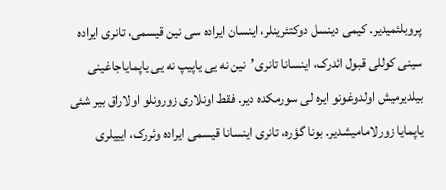پروبلئمیدیر. کیمی دینسل دوکتئرینلر، اینسان ایراده سی نین قیسمی، تانری ایراده سینی کوللی قبول ائدرک، اینسانا تانری’نین نه یی یاپیپ نه یی یاپمایاجاغینی بیلدیرمیش اولدوغونو ایره لی سورمکده دیر. فقط اونلاری زورونلو اولاراق بیر شئی یاپمایا زورلامامیشدیر. بونا گؤره، تانری اینسانا قیسمی ایراده وئررک، ایییلری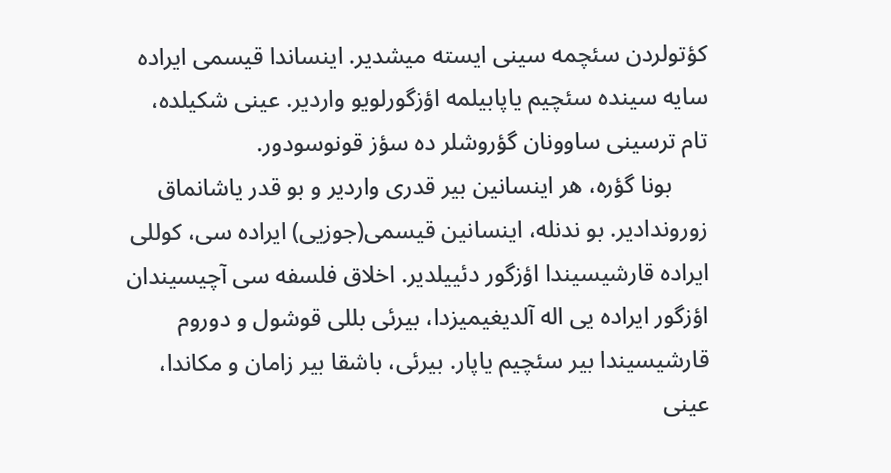کؤتولردن سئچمه سینی ایسته میشدیر. اینساندا قیسمی ایراده سایه سینده سئچیم یاپابیلمه اؤزگورلویو واردیر. عینی شکیلده، تام ترسینی ساوونان گؤروشلر ده سؤز قونوسودور.
      بونا گؤره، هر اینسانین بیر قدری واردیر و بو قدر یاشانماق زوروندادیر. بو ندنله، اینسانین قیسمی(جوزیی) ایراده سی، کوللی ایراده قارشیسیندا اؤزگور دئییلدیر. اخلاق فلسفه سی آچیسیندان اؤزگور ایراده یی اله آلدیغیمیزدا، بیرئی بللی قوشول و دوروم قارشیسیندا بیر سئچیم یاپار. بیرئی، باشقا بیر زامان و مکاندا، عینی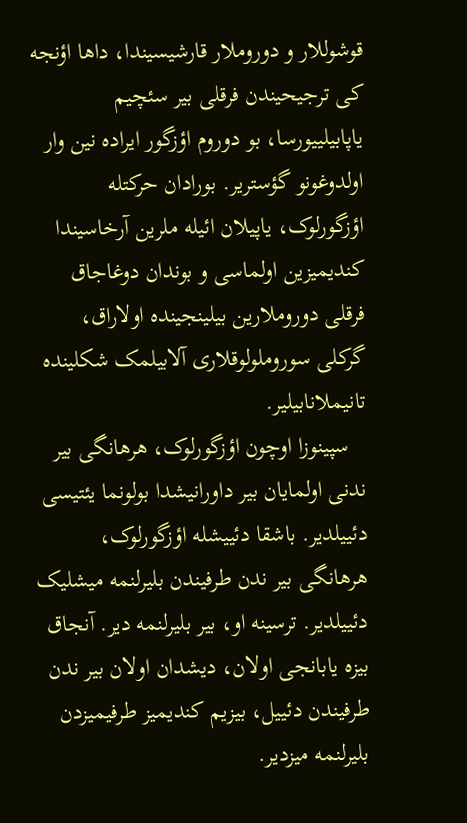قوشوللار و دوروملار قارشیسیندا، داها اؤنجه کی ترجیحیندن فرقلی بیر سئچیم یاپابیلییورسا، بو دوروم اؤزگور ایراده نین وار اولدوغونو گؤستریر. بورادان حرکتله اؤزگورلوک، یاپیلان ائیله ملرین آرخاسیندا کندیمیزین اولماسی و بوندان دوغاجاق فرقلی دوروملارین بیلینجینده اولاراق، گرکلی سوروملولوقلاری آلابیلمک شکلینده تانیملانابیلیر.
   سپینوزا اوچون اؤزگورلوک، هرهانگی بیر ندنی اولمایان بیر داورانیشدا بولونما یئتیسی دئییلدیر. باشقا دئییشله اؤزگورلوک، هرهانگی بیر ندن طرفیندن بلیرلنمه میشلیک دئییلدیر. ترسینه او، بیر بلیرلنمه دیر. آنجاق بیزه یابانجی اولان، دیشدان اولان بیر ندن طرفیندن دئییل، بیزیم کندیمیز طرفیمیزدن بلیرلنمه میزدیر.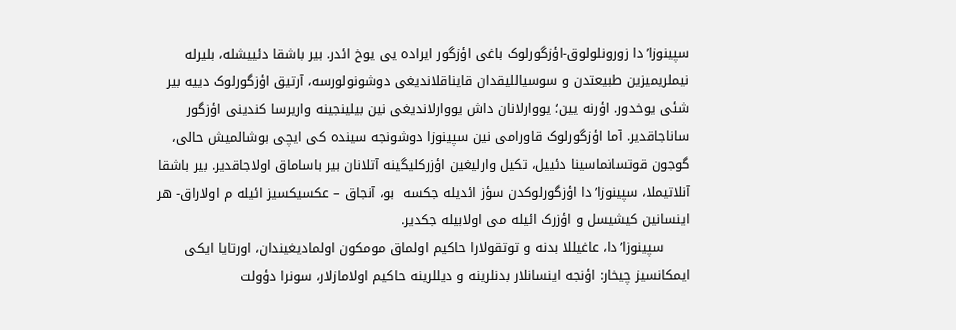سپینوزا’دا زورونلولوق-اؤزگورلوک باغی اؤزگور ایراده یی یوخ ائدر. بیر باشقا دئییشله، بلیرله نیملریمیزین طبیعتدن و سوسیاللیقدان قایناقلاندیغی دوشونولورسه، آرتیق اؤزگورلوک دییه بیر شئی یوخدور. اؤرنه یین؛ یووارلانان داش یووارلاندیغی نین بیلینجینه واریرسا کندینی اؤزگور ساناجاقدیر. آما اؤزگورلوک قاورامی نین سپینوزا دوشونجه سینده کی ایچی بوشالمیش حالی، گوجون قوتسانماسینا دئییل، تکیل وارلیغین اؤزرکلیگینه آتلانان بیر باساماق اولاجاقدیر. بیر باشقا آنلاتیملا، سپینوزا’دا اؤزگورلوکدن سؤز ائدیله جکسه  بو، آنجاق – عکسیکسیز ائیله م اولاراق- هر اینسانین کیشیسل و اؤزرک ائیله می اولابیله جکدیر.
      سپینوزا’دا، عاغیللا بدنه و توتقولارا حاکیم اولماق مومکون اولمادیغیندان، اورتایا ایکی ایمکانسیز چیخار: اؤنجه اینسانلار بدنلرینه و دیللرینه حاکیم اولامازلار، سونرا دؤولت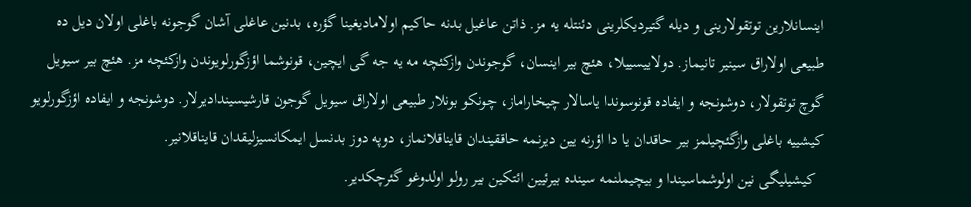اینسانلارین توتقولارینی و دیله گتیردیکلرینی دئنتله یه مز. ذاتن عاغیل بدنه حاکیم اولامادیغینا گؤره، بدنین عاغلی آشان گوجونه باغلی اولان دیل ده طبیعی اولاراق سینیر تانیماز. دولاییسییلا، هئچ بیر اینسان، گوجوندن وازکئچه مه یه جه گی ایچین، قونوشما اؤزگورلویوندن وازکئچه مز. هئچ بیر سیویل گوچ توتقولار، دوشونجه و ایفاده قونوسوندا یاسالار چیخاراماز، چونکو بونلار طبیعی اولاراق سیویل گوجون قارشیسیندادیرلار. دوشونجه و ایفاده اؤزگورلویو کیشییه باغلی وازگئچیلمز بیر حاقدان یا دا اؤرنه یین دیرنمه حاققیندان قایناقلانماز، دوپه دوز بدنسل ایمکانسیزلیقدان قایناقلانیر.
  کیشیلیگی نین اولوشماسیندا و بیچیملنمه سینده بیرئیین ائتکین بیر رولو اولدوغو گئرچکدیر.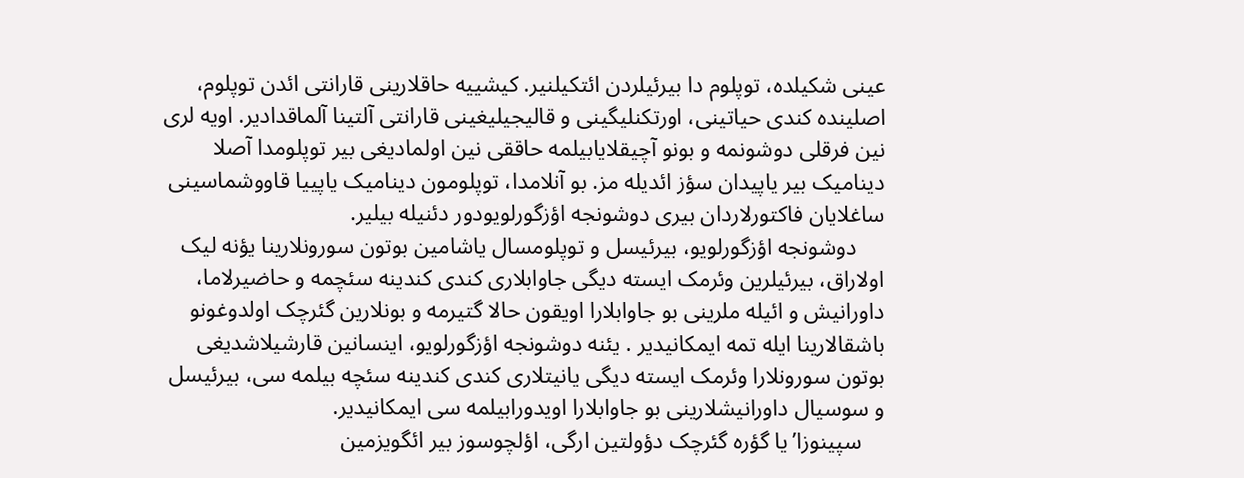عینی شکیلده، توپلوم دا بیرئیلردن ائتکیلنیر. کیشییه حاقلارینی قارانتی ائدن توپلوم، اصلینده کندی حیاتینی، اورتکنلیگینی و قالیجیلیغینی قارانتی آلتینا آلماقدادیر. اویه لری نین فرقلی دوشونمه و بونو آچیقلایابیلمه حاققی نین اولمادیغی بیر توپلومدا آصلا دینامیک بیر یاپیدان سؤز ائدیله مز. بو آنلامدا، توپلومون دینامیک یاپییا قاووشماسینی ساغلایان فاکتورلاردان بیری دوشونجه اؤزگورلویودور دئنیله بیلیر.
     دوشونجه اؤزگورلویو، بیرئیسل و توپلومسال یاشامین بوتون سورونلارینا یؤنه لیک اولاراق، بیرئیلرین وئرمک ایسته دیگی جاوابلاری کندی کندینه سئچمه و حاضیرلاما، داورانیش و ائیله ملرینی بو جاوابلارا اویقون حالا گتیرمه و بونلارین گئرچک اولدوغونو باشقالارینا ایله تمه ایمکانیدیر . یئنه دوشونجه اؤزگورلویو، اینسانین قارشیلاشدیغی بوتون سورونلارا وئرمک ایسته دیگی یانیتلاری کندی کندینه سئچه بیلمه سی، بیرئیسل و سوسیال داورانیشلارینی بو جاوابلارا اویدورابیلمه سی ایمکانیدیر.
    سپینوزا’یا گؤره گئرچک دؤولتین ارگی، اؤلچوسوز بیر ائگویزمین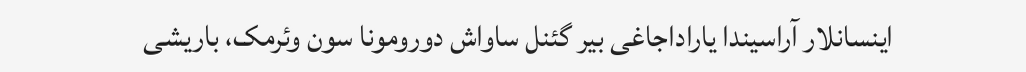اینسانلار آراسیندا یاراداجاغی بیر گئنل ساواش دورومونا سون وئرمک، باریشی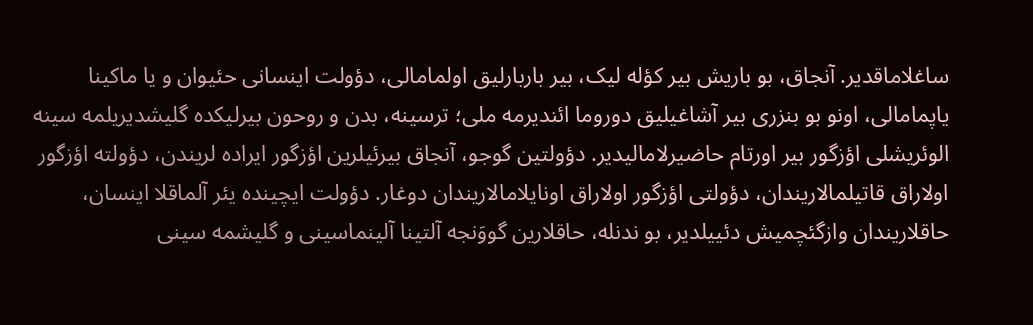ساغلاماقدیر. آنجاق، بو باریش بیر کؤله لیک، بیر باربارلیق اولمامالی، دؤولت اینسانی حئیوان و یا ماکینا یاپمامالی، اونو بو بنزری بیر آشاغیلیق دوروما ائندیرمه ملی؛ ترسینه، بدن و روحون بیرلیکده گلیشدیریلمه سینه الوئریشلی اؤزگور بیر اورتام حاضیرلامالیدیر. دؤولتین گوجو، آنجاق بیرئیلرین اؤزگور ایراده لریندن، دؤولته اؤزگور اولاراق قاتیلمالاریندان، دؤولتی اؤزگور اولاراق اونایلامالاریندان دوغار. دؤولت ایچینده یئر آلماقلا اینسان، حاقلاریندان وازگئچمیش دئییلدیر، بو ندنله، حاقلارین گووَنجه آلتینا آلینماسینی و گلیشمه سینی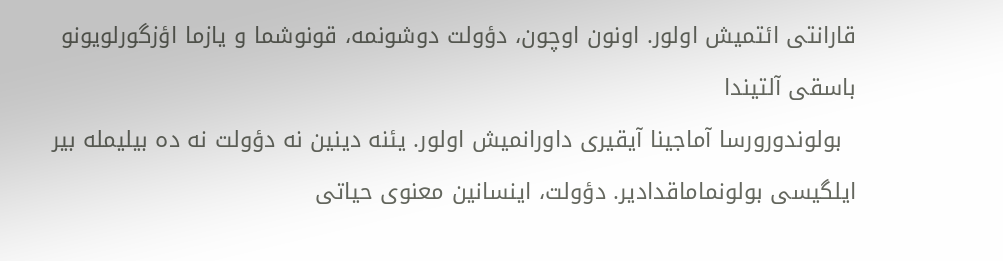قارانتی ائتمیش اولور. اونون اوچون، دؤولت دوشونمه، قونوشما و یازما اؤزگورلویونو باسقی آلتیندا
  بولوندورورسا آماجینا آیقیری داورانمیش اولور. یئنه دینین نه دؤولت نه ده بیلیمله بیر ایلگیسی بولونماماقدادیر. دؤولت، اینسانین معنوی حیاتی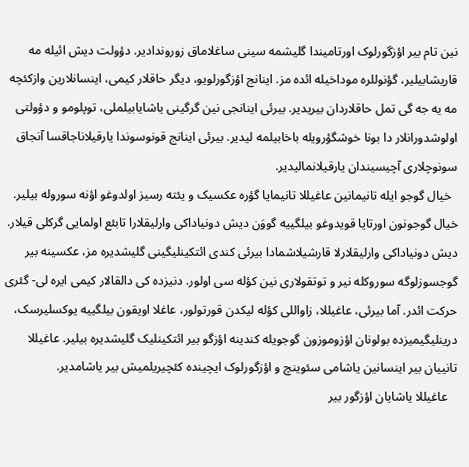نین تام بیر اؤزگورلوک اورتامیندا گلیشمه سینی ساغلاماق زوروندادیر. دؤولت دیش ائیله مه قاریشابیلیر، گؤنوللره موداخیله ائده مز. اینانج اؤزگورلویو، دیگر حاقلار کیمی، اینسانلارین وازکئچه مه یه جه گی تمل حاقلاردان بیریدیر. بیرئی اینانجی نین گرگینی یاشایابیلملی، توپلومو و دؤولتی اولوشدورانلار دا بونا خوشگؤرویله باخابیلمه لیدیر. بیرئی اینانج قونوسوندا یارقیلاناجاقسا آنجاق سونوچلاری آچیسیندان یارقیلانمالیدیر.
  خیال گوجو ایله تانیمانین عاغیللا تانیمایا گؤره عکسیک و یئته رسیز اولدوغو اؤنه سوروله بیلیر. خیال گوجونون اورتایا قویدوغو بیلگییه گووَن دیش دونیاداکی وارلیقلارا تابئع اولمایی گرکلی قیلار. دیش دونیاداکی وارلیقلارلا قارشیلاشمادا بیرئی کندی ائتکینلیگینی گلیشدیره مز، عکسینه بیر گوجسوزلوگه سوروکله نیر و توتقولاری نین کؤله سی اولور. دنیزده کی دالقالار کیمی ایره لی- گئری حرکت ائدر. آما بیرئی، عاغیللا، زاواللی کؤله لیکدن قورتولور، عاغلا اویقون بیلگییه یوکسلیرسک، درینلیگیمیزده بولونان اؤزوموزون گوجویله کندینه اؤزگو بیر ائتکینلیک گلیشدیره بیلیر. عاغیللا تانییان بیر اینسانین یاشامی سئوینچ و اؤزگورلوک ایچینده کئچیریلمیش بیر یاشامدیر.
   عاغیللا یاشایان اؤزگور بیر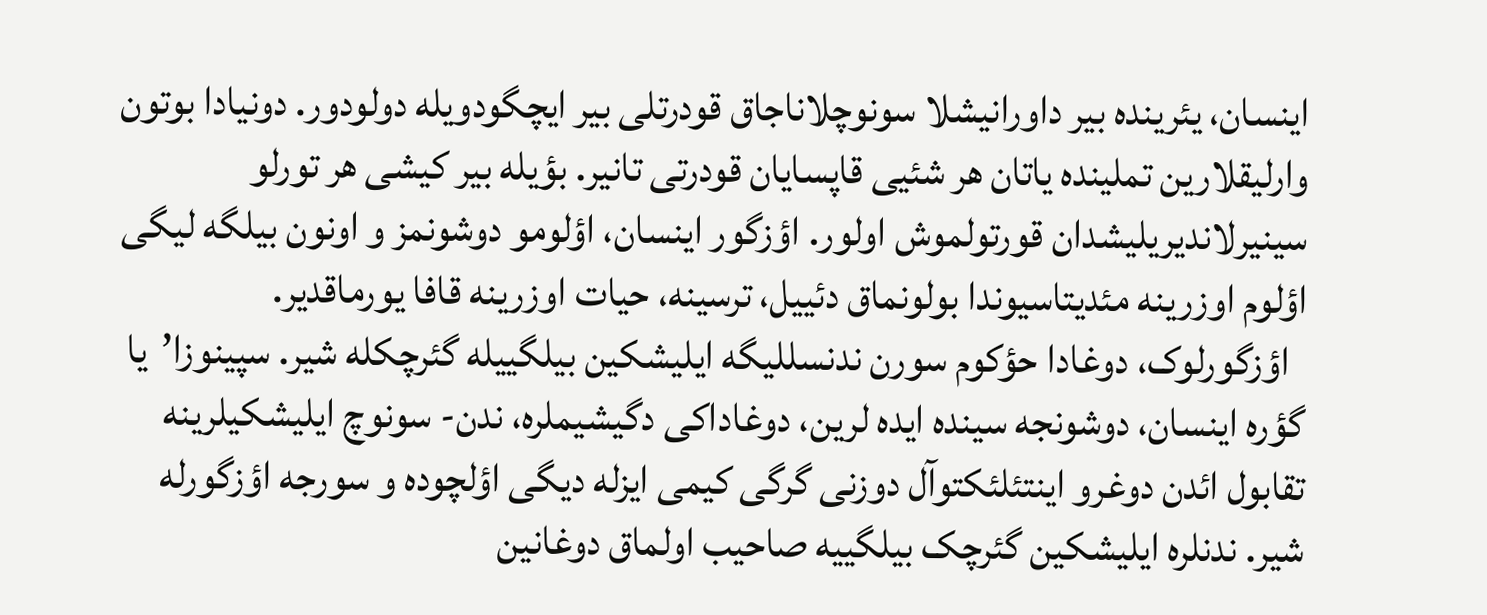اینسان، یئرینده بیر داورانیشلا سونوچلاناجاق قودرتلی بیر ایچگودویله دولودور. دونیادا بوتون وارلیقلارین تملینده یاتان هر شئیی قاپسایان قودرتی تانیر. بؤیله بیر کیشی هر تورلو سینیرلاندیریلیشدان قورتولموش اولور. اؤزگور اینسان، اؤلومو دوشونمز و اونون بیلگه لیگی اؤلوم اوزرینه مئدیتاسیوندا بولونماق دئییل، ترسینه، حیات اوزرینه قافا یورماقدیر.
  اؤزگورلوک، دوغادا حؤکوم سورن ندنسللیگه ایلیشکین بیلگییله گئرچکله شیر. سپینوزا’یا گؤره اینسان، دوشونجه سینده ایده لرین، دوغاداکی دگیشیملره، ندن- سونوچ ایلیشکیلرینه تقابول ائدن دوغرو اینتئلئکتوآل دوزنی گرگی کیمی ایزله دیگی اؤلچوده و سورجه اؤزگورله شیر. ندنلره ایلیشکین گئرچک بیلگییه صاحیب اولماق دوغانین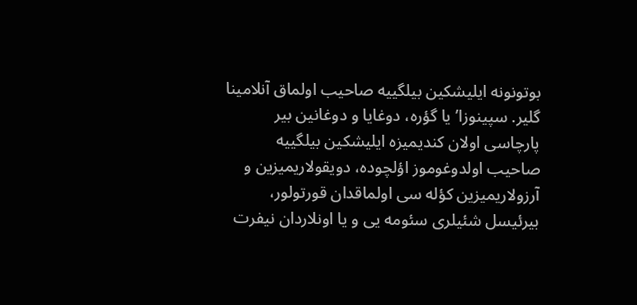بوتونونه ایلیشکین بیلگییه صاحیب اولماق آنلامینا گلیر. سپینوزا’یا گؤره، دوغایا و دوغانین بیر پارچاسی اولان کندیمیزه ایلیشکین بیلگییه صاحیب اولدوغوموز اؤلچوده، دویقولاریمیزین و آرزولاریمیزین کؤله سی اولماقدان قورتولور، بیرئیسل شئیلری سئومه یی و یا اونلاردان نیفرت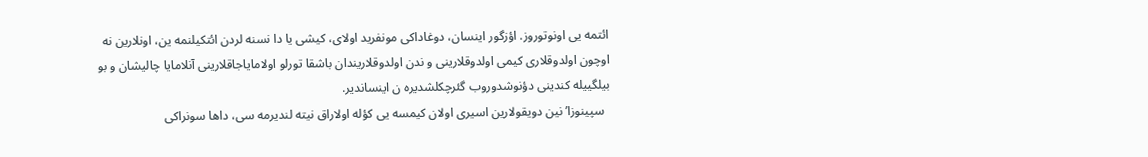ائتمه یی اونوتوروز. اؤزگور اینسان، دوغاداکی مونفرید اولای، کیشی یا دا نسنه لردن ائتکیلنمه ین، اونلارین نه اوچون اولدوقلاری کیمی اولدوقلارینی و ندن اولدوقلاریندان باشقا تورلو اولامایاجاقلارینی آنلامایا چالیشان و بو بیلگییله کندینی دؤنوشدوروب گئرچکلشدیره ن اینساندیر.
  سپینوزا’نین دویقولارین اسیری اولان کیمسه یی کؤله اولاراق نیته لندیرمه سی، داها سونراکی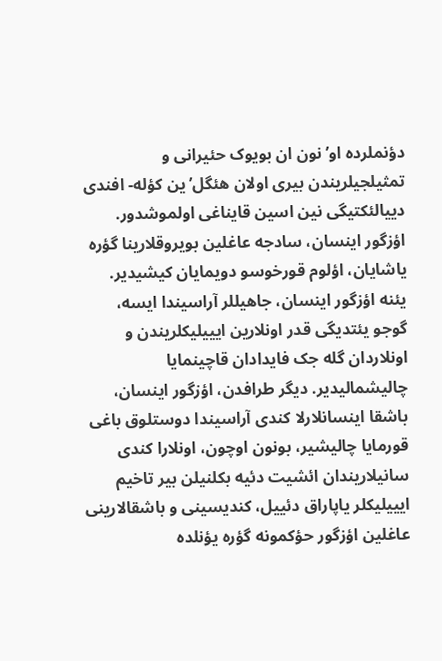دؤنملرده او’نون ان بویوک حئیرانی و تمثیلجیلریندن بیری اولان هئگل’ین کؤله- افندی دییالئکتیگی نین اسین قایناغی اولموشدور. اؤزگور اینسان، سادجه عاغلین بویروقلارینا گؤره یاشایان، اؤلوم قورخوسو دویمایان کیشیدیر. یئنه اؤزگور اینسان، جاهیللر آراسیندا ایسه، گوجو یئتدیگی قدر اونلارین ایییلیکلریندن و اونلاردان گله جک فایدادان قاچینمایا چالیشمالیدیر. دیگر طرافدن، اؤزگور اینسان، باشقا اینسانلارلا کندی آراسیندا دوستلوق باغی قورمایا چالیشیر، بونون اوچون، اونلارا کندی سانیلاریندان ائشیت دئیه بکلنیلن بیر تاخیم ایییلیکلر یاپاراق دئییل، کندیسینی و باشقالارینی عاغلین اؤزگور حؤکمونه گؤره یؤنلده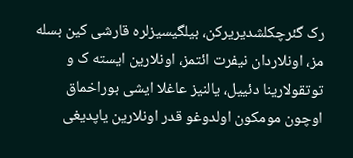رک گئرچکلشدیریرکن، بیلگیسیزلره قارشی کین بسله مز، اونلاردان نیفرت ائتمز، اونلارین ایسته ک و توتقولارینا دئییل، یالنیز عاغلا ایشی بوراخماق اوچون مومکون اولدوغو قدر اونلارین یاپدیغی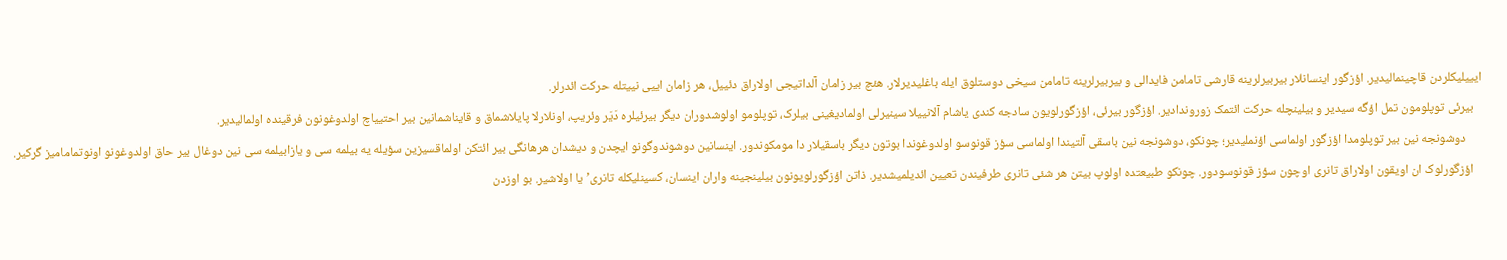ایییلیکلردن قاچینمالیدیر. اؤزگور اینسانلار بیربیرلرینه قارشی تامامن فایدالی و بیربیرلرینه تامامن سیخی دوستلوق ایله باغلیدیرلار. هئچ بیر زامان آلداتیجی اولاراق دئییل، هر زامان اییی نییتله حرکت ائدرلر.
   بیرئی توپلومون تمل اؤگه سیدیر و بیلینچله حرکت ائتمک زوروندادیر. اؤزگور بیرئی، اؤزگورلویون سادجه کندی یاشام آلانییلا سینیرلی اولمادیغینی بیلرک، توپلومو اولوشدوران دیگر بیرئیلره دَیَر وئریپ، اونلارلا پایلاشماق و قایناشمانین بیر احتییاچ اولدوغونون فرقینده اولمالیدیر.
      دوشونجه نین بیر توپلومدا اؤزگور اولماسی اؤنملیدیر؛ چونکو، دوشونجه نین باسقی آلتیندا اولماسی سؤز قونوسو اولدوغوندا بوتون دیگر باسقیلار دا مومکوندور. اینسانین دوشوندوگونو ایچدن و دیشدان هرهانگی بیر ائتکن اولماقسیزین سؤیله یه بیلمه سی و یازابیلمه سی نین دوغال بیر حاق اولدوغونو اونوتمامامیز گرکیر.
   اؤزگورلوک ان اویقون اولاراق تانری اوچون سؤز قونوسودور. چونکو طبیعتده اولوپ بیتن هر شئی تانری طرفیندن تعیین ائدیلمیشدیر. ذاتن اؤزگورلویونون بیلینجینه واران اینسان، کسینلیکله تانری’یا اولاشیر. بو اوزدن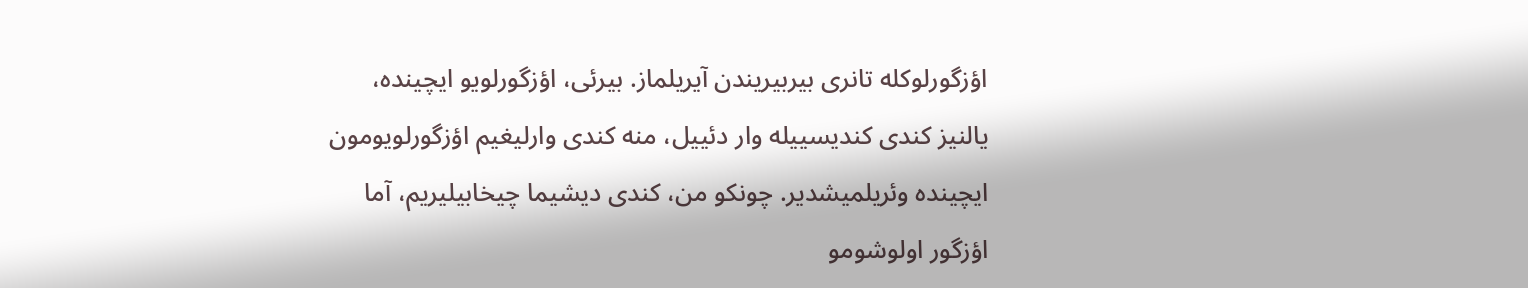اؤزگورلوکله تانری بیربیریندن آیریلماز. بیرئی، اؤزگورلویو ایچینده، یالنیز کندی کندیسییله وار دئییل، منه کندی وارلیغیم اؤزگورلویومون ایچینده وئریلمیشدیر. چونکو من، کندی دیشیما چیخابیلیریم، آما اؤزگور اولوشومو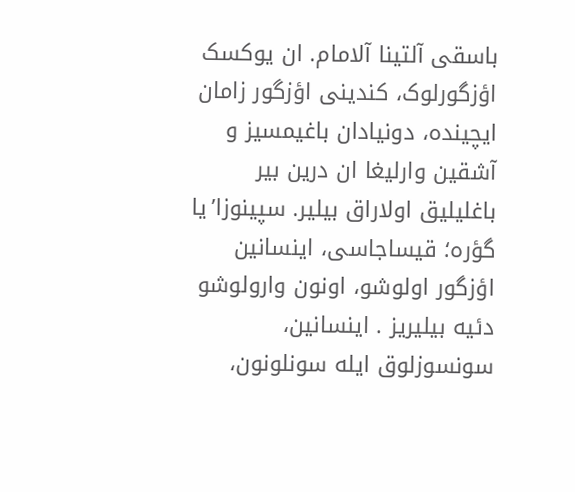باسقی آلتینا آلامام. ان یوکسک اؤزگورلوک، کندینی اؤزگور زامان ایچینده، دونیادان باغیمسیز و آشقین وارلیغا ان درین بیر باغلیلیق اولاراق بیلیر. سپینوزا’یا گؤره؛ قیساجاسی، اینسانین اؤزگور اولوشو، اونون وارولوشو دئیه بیلیریز . اینسانین، سونسوزلوق ایله سونلونون،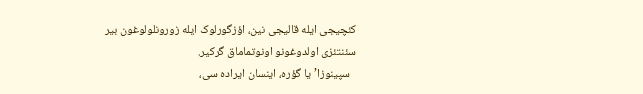کئچیجی ایله قالیجی نین، اؤزگورلوک ایله زورونلولوغون بیر سئنتئزی اولدوغونو اونوتماماق گرکیر.
  سپینوزا’یا گؤره، اینسان ایراده سی،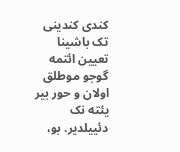کندی کندینی تک باشینا تعیین ائتمه گوجو موطلق اولان و حور بیر یئته نک دئییلدیر. بو،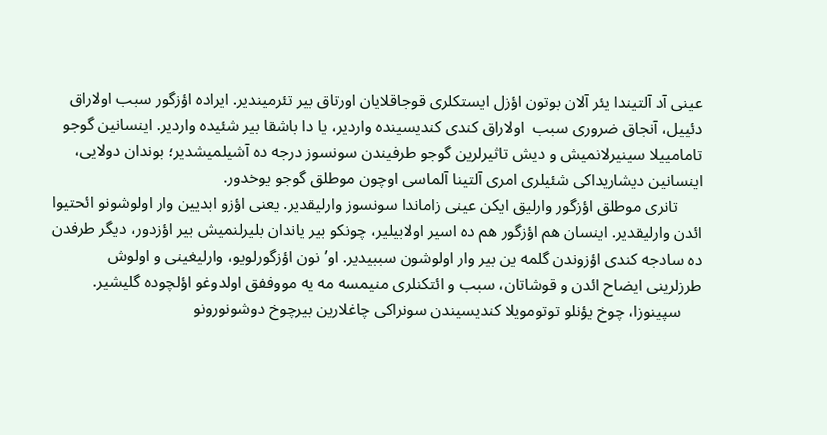عینی آد آلتیندا یئر آلان بوتون اؤزل ایستکلری قوجاقلایان اورتاق بیر تئرمیندیر. ایراده اؤزگور سبب اولاراق دئییل، آنجاق ضروری سبب  اولاراق کندی کندیسینده واردیر، یا دا باشقا بیر شئیده واردیر. اینسانین گوجو تامامییلا سینیرلانمیش و دیش تاثیرلرین گوجو طرفیندن سونسوز درجه ده آشیلمیشدیر؛ بوندان دولایی، اینسانین دیشاریداکی شئیلری امری آلتینا آلماسی اوچون موطلق گوجو یوخدور.
      تانری موطلق اؤزگور وارلیق ایکن عینی زاماندا سونسوز وارلیقدیر. یعنی اؤزو ابدیین وار اولوشونو ائحتیوا ائدن وارلیقدیر. اینسان هم اؤزگور هم ده اسیر اولابیلیر، چونکو بیر یاندان بلیرلنمیش بیر اؤزدور، دیگر طرفدن ده سادجه کندی اؤزوندن گلمه ین بیر وار اولوشون سببیدیر. او’نون اؤزگورلویو، وارلیغینی و اولوش طرزلرینی ایضاح ائدن و قوشاتان، سبب و ائتکنلری منیمسه مه یه مووففق اولدوغو اؤلچوده گلیشیر.
     سپینوزا، چوخ یؤنلو توتومویلا کندیسیندن سونراکی چاغلارین بیرچوخ دوشونورونو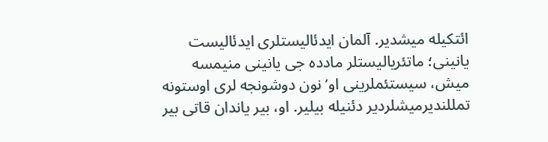ائتکیله میشدیر. آلمان ایدئالیستلری ایدئالیست یانینی؛ ماتئریالیستلر مادده جی یانینی منیمسه میش، سیستئملرینی او’نون دوشونجه لری اوستونه تمللندیرمیشلردیر دئنیله بیلیر. او، بیر یاندان قاتی بیر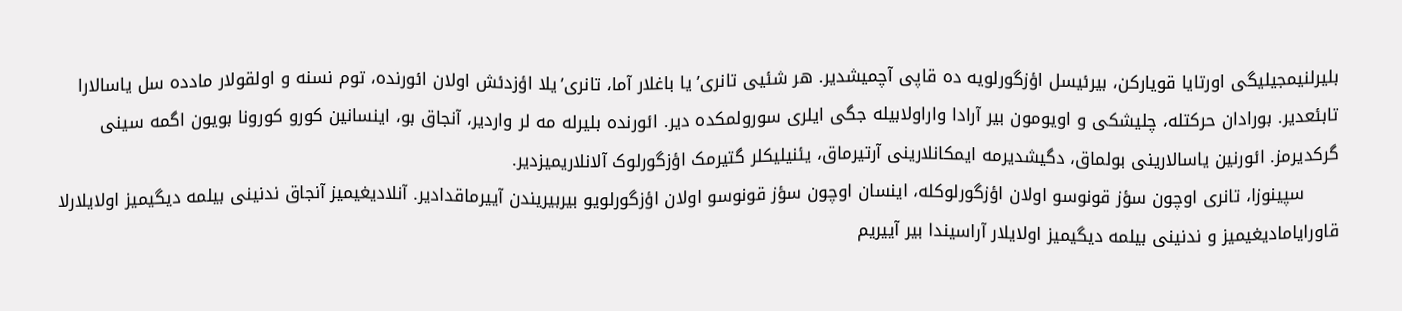بلیرلنیمجیلیگی اورتایا قویارکن، بیرئیسل اؤزگورلویه ده قاپی آچمیشدیر. هر شئیی تانری’یا باغلار آما، تانری’یلا اؤزدئش اولان ائورنده، توم نسنه و اولقولار مادده سل یاسالارا تابئعدیر. بورادان حرکتله، چلیشکی و اویومون بیر آرادا واراولابیله جگی ایلری سورولمکده دیر. ائورنده بلیرله مه لر واردیر، آنجاق بو، اینسانین کورو کورونا بویون اگمه سینی گرکدیرمز. ائورنین یاسالارینی بولماق، دگیشدیرمه ایمکانلارینی آرتیرماق، یئنیلیکلر گتیرمک اؤزگورلوک آلانلاریمیزدیر.
      سپینوزا، تانری اوچون سؤز قونوسو اولان اؤزگورلوکله، اینسان اوچون سؤز قونوسو اولان اؤزگورلویو بیربیریندن آییرماقدادیر. آنلادیغیمیز آنجاق ندنینی بیلمه دیگیمیز اولایلارلا قاورایامادیغیمیز و ندنینی بیلمه دیگیمیز اولایلار آراسیندا بیر آییریم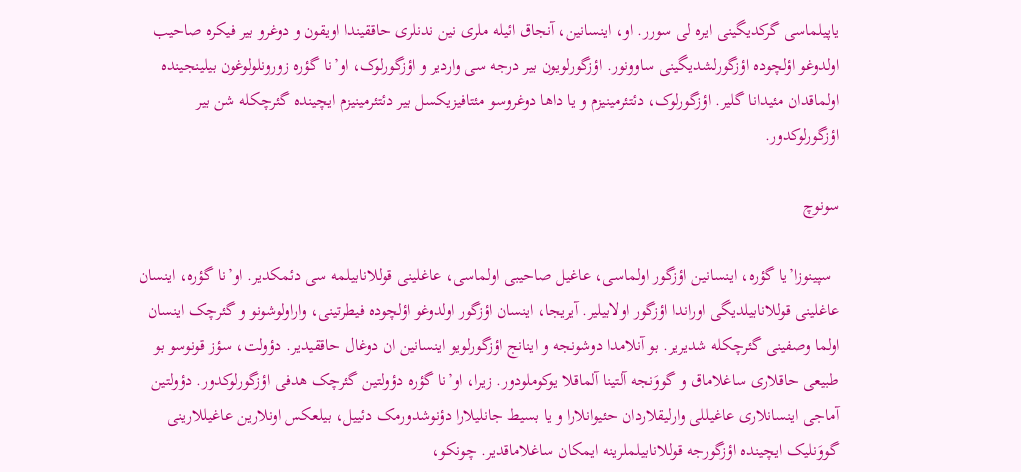یاپیلماسی گرکدیگینی ایره لی سورر. او، اینسانین، آنجاق ائیله ملری نین ندنلری حاققیندا اویقون و دوغرو بیر فیکره صاحیب اولدوغو اؤلچوده اؤزگورلشدیگینی ساوونور. اؤزگورلویون بیر درجه سی واردیر و اؤزگورلوک، او’نا گؤره زورونلولوغون بیلینجینده اولماقدان مئیدانا گلیر. اؤزگورلوک، دئتئرمینیزم و یا داها دوغروسو مئتافیزیکسل بیر دئتئرمینیزم ایچینده گئرچکله شن بیر اؤزگورلوکدور.

سونوچ

  سپینوزا’یا گؤره، اینسانین اؤزگور اولماسی، عاغیل صاحیبی اولماسی، عاغلینی قوللانابیلمه سی دئمکدیر. او’نا گؤره، اینسان عاغلینی قوللانابیلدیگی اوراندا اؤزگور اولابیلیر. آیریجا، اینسان اؤزگور اولدوغو اؤلچوده فیطرتینی، واراولوشونو و گئرچک اینسان اولما وصفینی گئرچکله شدیریر. بو آنلامدا دوشونجه و اینانج اؤزگورلویو اینسانین ان دوغال حاققیدیر. دؤولت، سؤز قونوسو بو طبیعی حاقلاری ساغلاماق و گووَنجه آلتینا آلماقلا یوکوملودور. زیرا، او’نا گؤره دؤولتین گئرچک هدفی اؤزگورلوکدور. دؤولتین آماجی اینسانلاری عاغیللی وارلیقلاردان حئیوانلارا و یا بسیط جانلیلارا دؤنوشدورمک دئییل، بیلعکس اونلارین عاغیللارینی گووَنلیک ایچینده اؤزگورجه قوللانابیلملرینه ایمکان ساغلاماقدیر. چونکو،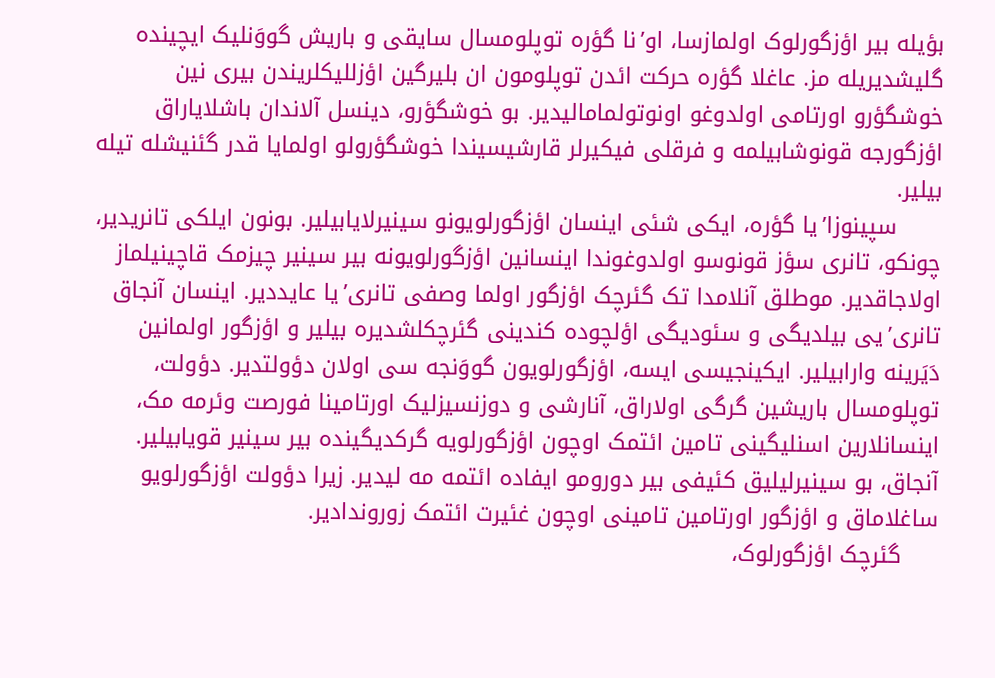بؤیله بیر اؤزگورلوک اولمازسا، او’نا گؤره توپلومسال سایقی و باریش گووَنلیک ایچینده گلیشدیریله مز. عاغلا گؤره حرکت ائدن توپلومون ان بلیرگین اؤزللیکلریندن بیری نین خوشگؤرو اورتامی اولدوغو اونوتولمامالیدیر. بو خوشگؤرو، دینسل آلاندان باشلایاراق اؤزگورجه قونوشابیلمه و فرقلی فیکیرلر قارشیسیندا خوشگؤرولو اولمایا قدر گئنیشله تیله بیلیر.
      سپینوزا’یا گؤره، ایکی شئی اینسان اؤزگورلویونو سینیرلایابیلیر. بونون ایلکی تانریدیر، چونکو، تانری سؤز قونوسو اولدوغوندا اینسانین اؤزگورلویونه بیر سینیر چیزمک قاچینیلماز اولاجاقدیر. موطلق آنلامدا تک گئرچک اؤزگور اولما وصفی تانری’یا عایددیر. اینسان آنجاق تانری’یی بیلدیگی و سئودیگی اؤلچوده کندینی گئرچکلشدیره بیلیر و اؤزگور اولمانین دَیَرینه وارابیلیر. ایکینجیسی ایسه، اؤزگورلویون گووَنجه سی اولان دؤولتدیر. دؤولت، توپلومسال باریشین گرگی اولاراق، آنارشی و دوزنسیزلیک اورتامینا فورصت وئرمه مک، اینسانلارین اسنلیگینی تامین ائتمک اوچون اؤزگورلویه گرکدیگینده بیر سینیر قویابیلیر. آنجاق، بو سینیرلیلیق کئیفی بیر دورومو ایفاده ائتمه مه لیدیر. زیرا دؤولت اؤزگورلویو ساغلاماق و اؤزگور اورتامین تامینی اوچون غئیرت ائتمک زوروندادیر.
     گئرچک اؤزگورلوک،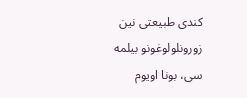کندی طبیعتی نین زورونلولوغونو بیلمه سی، بونا اویوم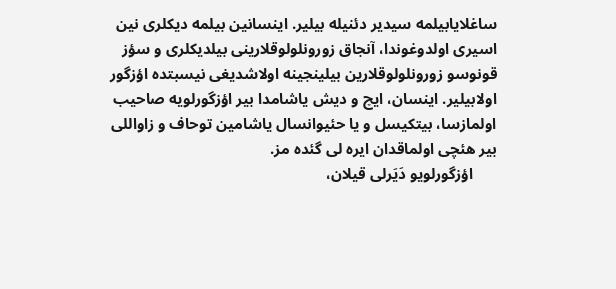ساغلایابیلمه سیدیر دئنیله بیلیر. اینسانین بیلمه دیکلری نین اسیری اولدوغوندا، آنجاق زورونلولوقلارینی بیلدیکلری و سؤز قونوسو زورونلولوقلارین بیلینجینه اولاشدیغی نیسبتده اؤزگور اولابیلیر. اینسان، ایچ و دیش یاشامدا بیر اؤزگورلویه صاحیب اولمازسا، بیتکیسل و یا حئیوانسال یاشامین توحاف و زاواللی بیر هئچی اولماقدان ایره لی گئده مز.
      اؤزگورلویو دَیَرلی قیلان،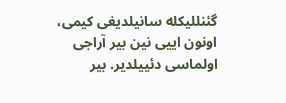گئنللیکله سانیلدیغی کیمی، اونون اییی نین بیر آراجی اولماسی دئییلدیر. بیر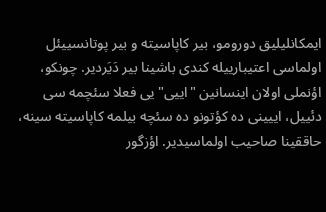ایمکانلیلیق دورومو، بیر کاپاسیته و بیر پوتانسییئل اولماسی اعتیبارییله کندی باشینا بیر دَیَردیر. چونکو، اؤنملی اولان اینسانین "اییی"یی فعلا سئچمه سی دئییل، اییینی ده کؤتونو ده سئچه بیلمه کاپاسیته سینه، حاققینا صاحیب اولماسیدیر. اؤزگور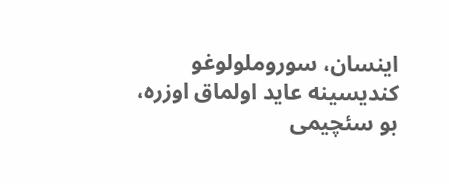اینسان، سوروملولوغو کندیسینه عاید اولماق اوزره، بو سئچیمی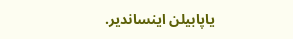یاپابیلن اینساندیر.